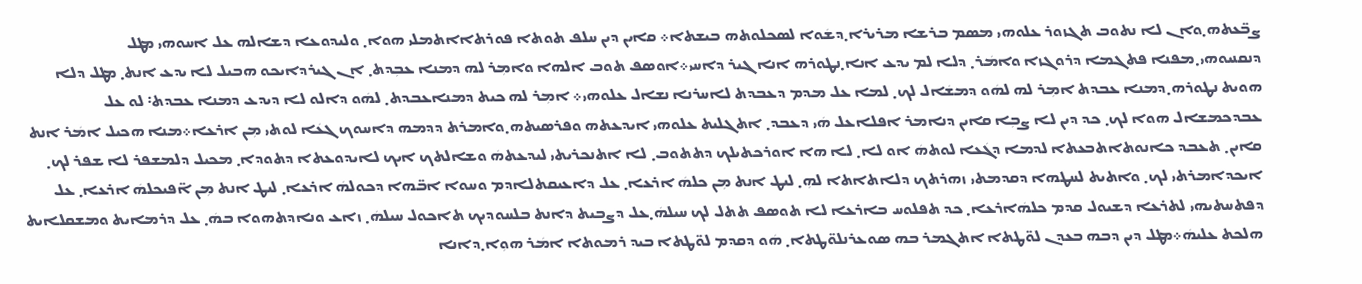ܨܒ̈ܥܬܗ܂ܘܐܢ ܠܐ ܢܬܘܒ ܬܓܙܘܪ ܥܠܘܗܝ ܡܣܡ ܒܪܫܐ ܡܪܝܪܐ܂ܕܫܿܘܐ ܠܣܟܠܘܬܗ ܒܝܫܬܐ܀ ܩܐܝܢ ܕܝܢ ܚܠܦ ܬܘܬܐ ܦܘܪܬܐܐܬܡܠܝ ܗܘܐ܂ ܘܠܝܕܘܥܐ ܕܫܐܠܗ ܥܠ ܐܚܘܗܝ ܡܛܠ ܕܢܩܢܝܘܗܝ܂ܡܦܢܐ ܦܬܓܡܐ ܕܪܘܓܙܐ ܘܐܡܿܪ܂ ܕܠܐ ܠܡ ܝܕܥ ܐܢܐ܂ܢܛܘܪܗ ܐܢܐ ܓܝܪ ܕܐܚܝ܀ܐܘܣܦ ܬܘܒ ܐܠܗܐ ܘܐܡܼܪ ܠܗ ܕܡܢܐ ܥܒܼܕܬ܂ ܐܢ ܓܝܪܕܐܝܟܘ ܗܒܝܠ ܠܐ ܝܕܥ ܐܢܬ܂ ܡܛܠ ܕܠܐ ܗܘܝܬ ܢܛܘܪܗ܂ܕܡܢܐ ܥܒܕܬ ܐܡܼܪ ܠܗ ܠܗܿܘ ܕܡܫܿܐܠ ܠܟ܂ ܠܡܐ ܥܠ ܡܕܡ ܕܥܒܕܬ ܠܐܚܪܢܐ ܢܫܐܠ ܥܠܘܗܝ܀ ܐܡܼܪ ܠܗ ܟܝܬ ܕܡܢܐܥܒܕܬ܂ ܠܗܿܘ ܕܐܠܘ ܠܐ ܕܝܕܥ ܕܡܢܐ ܥܒܕܬ܃ ܠܘ ܥܠ ܥܒܕܟܡܫܐܠ ܗܘܐ ܠܟ܂ ܟܕ ܕܝܢ ܠܐ ܨܒܼܐ ܩܐܝܢ ܕܢܐܡܪ ܐܦܠܐܥܠ ܗܿܝ ܕܥܒܕ܂ ܐܬܓܠܝܬ ܥܠܘܗܝ ܐܝܕܥܬܗ ܘܦܪܣܝܬܗ܂ܘܐܡܪܬ ܕܕܡܗ ܕܐܚܘܟ ܓܥܿܐ ܠܘܬܝ ܡܼܢ ܐܪܥܐ܀ܡܢܐ ܗܟܝܠ ܐܡܿܪ ܐܢܬ ܩܐܝܢ܂ ܬܥܒܕ ܟܐܢܘܬܐܬܒܥܬܐ ܠܕܡܐ ܕܓܿܥܐ ܠܘܬܗܿ ܐܘ ܠܐ܂ ܠܐ ܗܐ ܐܘܪܟܬܝܠܟ ܕܬܬܘܒ܂ ܠܐ ܐܬܢܟܪܝܬܝ ܠܝܕܥܬܗܿ ܘܫܐܠܬܟ ܐܝܟ ܠܐܝܕܘܥܬܐ ܕܬܘܕܐ܂ ܡܟܝܠ ܕܠܡܫܦܪ ܠܐ ܫܦܪ ܠܟ܂ ܐܝܟܕܐܡܪܬܝ ܠܟ܂ ܘܐܬܝܬ ܠܚܛܗܐ ܕܩܕܡܬܝ ܙܗܪܬܟ ܕܠܐܬܐܬܐ ܠܗܼ܂ ܠܝܛ ܐܢܬ ܡܼܢ ܟܠܗܿ ܐܪܥܐ܂ ܥܠ ܕܐܥܝܩܬܠܐܕܡ ܘܚܘܐ ܐܒ̈ܗܐ ܕܟܘܠܗܿ ܐܪܥܐ܂ ܠܝܛ ܐܢܬ ܡܼܢ ܐ̈ܦܝܟܠܗܿ ܐܪܥܐ܂ ܥܠ ܕܦܬܚܬܝܗܝ ܠܬܪܥܐ ܕܫܝܘܠ ܩܕܡ ܟܠܗܿܐܪܥܐ܂ ܟܕ ܬܦܠܘܚ ܒܐܪܥܐ ܠܐ ܬܘܣܦ ܬܬܠ ܠܟ ܚܝܠܗܿ܂ܥܠ ܕܨܒܝܬ ܕܐܢܬ ܒܠܚܘܕܝܟ ܬܐܟܘܠ ܚܝܠܗܿ܂ ܙܐܥ ܘܢܐܕܬܗܘܐ ܒܗܿ܂ ܥܠ ܕܪܡܐܝܬ ܘܡܫܩܠܐܝܬ ܗܠܟܬ ܥܠܝܗܿ܀ܡܛܠ ܕܝܢ ܕܒܗ ܒܥܕܢ ܠܘ̈ܛܬܐ ܐܬܓܡܪ ܒܗ ܣܘܥܪܢܠܘ̈ܛܬܐ܂ ܗܿܘ ܕܩܕܡ ܠܘ̈ܛܬܐ ܒܝܕ ܪܡܘܬܐ ܐܡܿܪ ܗܘܼܐ܂ܕܐܢܐ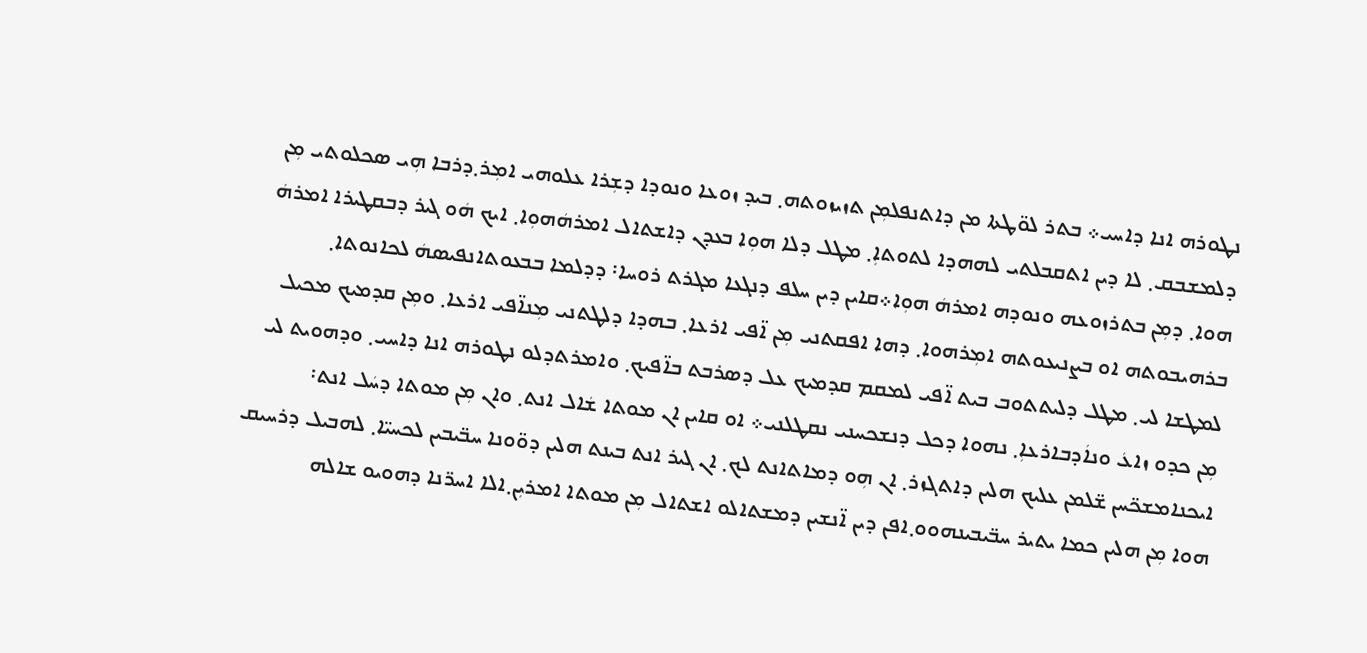ܢܛܘܪܗ ܐܢܐ ܕܐܚܝ܀ ܒܬܪ ܠܘ̈ܛܬܐ ܡܢ ܕܐܬܢܦܠܡܼܢ ܬܙܝܙܘܬܗ܂ ܒܝܕ ܙܘܥܐ ܘܢܘܕܐ ܕܫܼܪܐ ܥܠܘܗܝ ܐܡܼܪ܂ܕܪܒܐ ܗܼܝ ܣܟܠܘܬܝ ܡܼܢ ܕܠܡܫܒܩ܂ ܠܐ ܕܝܢ ܐܬܩܒܠܬܝ ܠܗܗܕܐ ܠܬܘܬܐܼ܂ ܡܛܠ ܕܠܐ ܗܘܼܐ ܒܥܕܢ ܕܐܫܬܐܠ ܐܡܪܗܿܗܘܼܐ܂ ܐܝܟ ܗܿܘ ܓܝܪ ܕܒܩܛܝܪܐ ܐܡܪܗܿ ܗܘܐ܂ ܕܡܼܢ ܒܬܪܙܘܥܗ ܘܢܘܕܗ ܐܡܪܗܿ ܗܘܼܐ܀ܩܐܝܢ ܕܝܢ ܚܠܦ ܕܢܓܥܐ ܡܓܪܬ ܪܘܚܐ܃ ܕܕܠܡܐ ܒܒܥܘܬܐܢܦܝܣܗܿ ܠܟܐܢܘܬܐ܂ ܒܪܗܝܒܘܬܗ ܐܘ ܒܨܢܝܥܘܬܗ ܐܡܼܪܗܘܐ܂ ܕܗܐ ܐܦܩܬܢܝ ܡܼܢ ܐ̈ܦܝ ܐܪܥܐ܂ ܒܗܕܐ ܕܠܛܬܢܝ ܡܼܢܐ̈ܦܝ ܐܪܥܐ܂ ܘܡܼܢ ܩܕܡܝܟ ܡܟܝܠ ܠܡܛܫܐ ܠܝ܂ ܡܛܠ ܕܠܝܬܬܘܒ ܒܝܬ ܐ̈ܦܝ ܠܡܩܡ ܩܕܡܝܟ ܥܠ ܕܣܪܒܬ ܒܐ̈ܦܝܟ܂ ܘܐܡܪܬܕܠܘ ܢܛܘܪܗ ܐܢܐ ܕܐܚܝ܂ ܘܕܗܘܝܬ ܠܝ ܡܼܢ ܟܕܘ ܙܐܥܿ ܘܢܐܿܕܒܐܪܥܐܼ܂ ܢܗܘܐ ܕܟܠ ܕܢܫܟܚܢܝ ܢܩܛܠܢܝ܀ ܐܘ ܩܐܝܢ ܐܢ ܡܘܬܐ ܫܿܐܠ ܐܢܬ܂ ܘܐܢ ܡܼܢ ܡܘܬܐ ܕܚܿܠ ܐܢܬ܃ ܐܝܟܢܐܡܫܟ̈ܚܢ ܫ̈ܠܡܢ ܥܠܝܟ ܗܠܝܢ ܕܐܬܓܙܪ܂ ܐܢ ܗܼܘ ܕܡܐܬܐܢܬ ܠܟ܂ ܐܢ ܓܝܪ ܐܢܬ ܒܝܢܬ ܗܠܝܢ ܕܘ̈ܘܢܐ ܚܒ̈ܝܒܝܢ ܠܟܚܝ̈ܐ܂ ܠܗܒܝܠ ܕܪܚܝܩ ܗܘܐ ܡܼܢ ܗܠܝܢ ܟܡܐ ܝܬܝܪ ܚܒ̈ܝܒܝܢܗܘܘ܂ܐܦܢ ܕܝܢ ܐ̈ܢܫܝܢ ܕܡܫܬܐܠܘ ܐܫܬܐܠ ܡܼܢ ܡܘܬܐ ܐܡܪܝܼܢ܂ܐܠܐ ܐܚܪ̈ܢܐ ܕܗܘܝܘ ܫܐܠܗ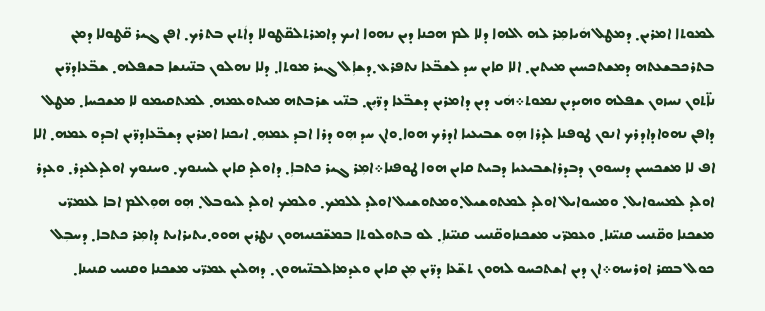ܠܡܘܬܐ ܐܡܪܝܢ܂ ܕܡܛܠ ܗܿܝܐܡܼܪ ܠܗ ܐܠܗܐ ܕܠܐ ܠܡ ܗܟܢܐ ܕܝܢ ܢܗܘܐ ܐܝܟ ܕܐܡܪܬܠܩ̈ܛܘܠܐ ܕܐܿܬܝܢ ܒܬܪܟ܂ ܐܦܢ ܓܝܪ ܩ̈ܛܘܠܐ ܕܡܢ ܒܬܪܟܒܫܥܬܗ ܕܡܫܬܟܚܝܢ ܡܝܬܝܢ܂ ܐܠܐ ܩܐܝܢ ܚܕ ܠܫܒ̈ܥܐ ܢܬܦܪܥ܂ܕܫܐܼܠ ܓܝܪ ܡܘܬܐ܂ ܕܠܐ ܢܗܠܘܢ ܒܢ̈ܝܢܫܐ ܒܫܦܠܗ܂ ܫܒ̈ܥܐܕܪ̈ܝܢ ܢܐ̈ܬܘܢ ܢܚܙܘܢ ܫܦܠܗ ܘܗܝܕܝܢ ܢܡܘܬ܀ܗܿܝ ܕܝܢ ܕܐܡܪܝܢ ܕܫܒ̈ܥܐ ܕܪ̈ܝܼܢ܂ ܒܢ̈ܝ ܫܪܒܬܗ ܡܝܬܘܥܡܗ܂ ܠܡܬܩܝܡܘ ܠܐ ܡܫܟܚܐ܂ ܡܛܠ ܕܐܦܢ ܢܗܘܐܕܐܕܪܟ ܐܢܘܢ ܛܘܦܢܐ ܠܕܪܐ ܗܼܘ ܫܒܝܥܝܐ ܐܕܪܟ ܗܘܐ܂ܘܐܢ ܚܕ ܗܼܘ ܕܪܐ ܐܒܕ ܥܡܗܼ܂ ܐܝܟܢܐ ܐܡܪܝܢ ܕܫܒ̈ܥܐܕܪ̈ܝܢ ܐܒܕܘ ܥܡܗ܂ ܐܠܐ ܐܦ ܠܐ ܡܫܟܚܝܢ ܕܢܚܘܘܢ ܕܒܕܪܐܫܒܝܥܝܐ ܕܒܝܬ ܩܐܝܢ ܗܘܐ ܛܘܦܢܐ܀ܐܡܼܪ ܓܝܪ ܟܬܒܐܼ܂ ܕܐܘܠܕ ܩܐܝܢ ܠܚܢܘܟ܂ ܘܚܢܘܟ ܐܘܠܕܠܥܕܪ܂ ܘܥܕܪ ܐܘܠܕ ܠܡܚܘܐܝܠ܂ ܘܡܚܘܐܝܠ ܐܘܠܕ ܠܡܬܘܫܝܠ܂ܘܡܬܘܫܝܠ ܐܘܠܕ ܠܠܡܟ܂ ܘܠܡܟ ܐܘܠܕ ܠܝܘܒܠ܂ ܗܼܘ ܗܘܼܐܠܡ ܐܒܐ ܠܥܡܪ̈ܝ ܡܫܟܢܐ ܘܩ̈ܢܝܝ ܩܢܝ̈ܢܐ܂ ܘܥܡܪ̈ܝ ܡܫܟܢܐܘܩ̈ܢܝܝ ܩܢܝ̈ܢܐܼ܂ ܠܘ ܒܬܘܠܘܬܐ ܒܡܫ̈ܟܢܝܗܘܢ ܢܛܪܝܢ ܗܘܘ܂ܝܬܝܪܐܝܬ ܕܐܡܼܪ ܟܬܒܐ܂ ܕܚܒܼܠ ܟܘܠ ܒܣܪ ܐܘܪܚܗ܀ܐܢ ܕܝܢ ܐܫܬܟܚܘ ܠܗܘܢ ܬܫ̈ܥܐ ܕܪ̈ܝܢ ܡܼܢ ܩܐܝܢ ܘܥܕܡܐܠܒܢ̈ܝܗܘܢ܂ ܕܗܠܝܢ ܥܡܪ̈ܝ ܡܫܟܢܐ ܘܩܢܝܝ ܩܢܝܢܐ܂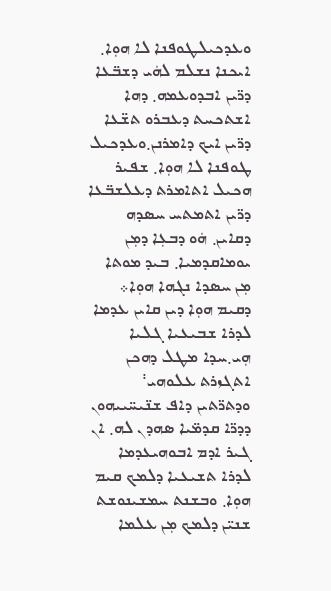ܘܥܕܟܝܠܛܘܦܢܐ ܠܐ ܗܘܼܐ܂ ܐܝܟܢܐ ܢܫܠܡ ܠܗܿܝ ܕܫܒ̈ܥܐ ܕܪ̈ܝܢ ܐܒܕܘܥܡܗ܂ ܕܗܐ ܐܫܬܟܚܬ ܕܥܒܪܘ ܬܫ̈ܥܐ ܕܪ̈ܝܢ ܐܝܟ ܕܐܡܪܢܢ܂ܘܥܕܟܝܠ ܛܘܦܢܐ ܠܐ ܗܘܼܐ܂ ܫܦܝܪ ܗܟܝܠ ܐܬܐܡܪܬ ܕܥܠܫܒ̈ܥܐ ܕܪ̈ܝܢ ܐܬܡܬܚ ܚܣܕܗ ܕܩܐܝܢ܂ ܗܿܘ ܕܒܥܼܐ ܕܡܼܢ ܝܘܡܐܩܕܡܝܐ܂ ܒܝܕ ܡܘܬܐ ܡܼܢ ܚܣܕܐ ܢܓܗܐ ܗܘܼܐ܀ ܕܩܝܡ ܗܘܼܐ ܕܝܢ ܩܐܝܢ ܥܕܡܐ ܠܕܪܐ ܫܒܝܥܝܐ ܓܠܝܐ ܗܼܝ܂ܚܕܐ ܡܛܠ ܕܗܟܢ ܐܬܓܙܪܬ ܥܠܘܗܝ܃ ܘܕܬܪ̈ܬܝܢ ܕܐܦ ܫܢ̈ܝܚ̈ܝܝܗܘܢ ܕܕܪ̈ܐ ܩܕܡ̈ܝܐ ܣܗܕܢ ܠܗ܂ ܐܢ ܓܝܪ ܐܕܡ ܐܒܘܗܝܥܕܡܐ ܠܕܪܐ ܬܫܝܥܝܐ ܕܠܡܟ ܩܝܡ ܗܘܼܐ܂ ܘܒܫܢܬ ܚܡܫܝܢܘܫܬ ܫܢܝ̈ܢ ܕܠܡܟ ܡܼܢ ܥܠܡܐ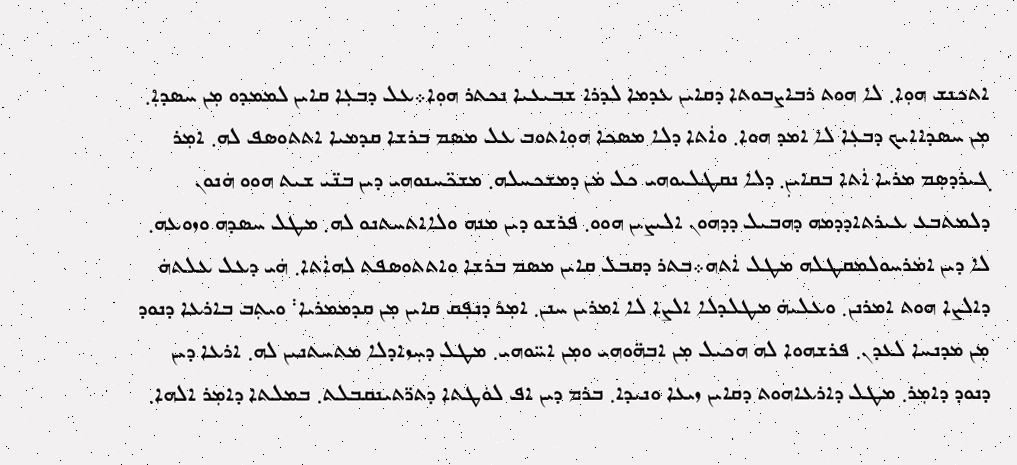ܐܬܟܢܫ ܗܘܼܐ܂ ܠܐ ܗܘܬ ܪܒܐܨܒܘܬܐ ܕܩܐܝܢ ܥܕܡܐ ܠܕܪܐ ܫܒܝܥܝܐ ܢܟܬܪ ܗܘܼܐ܀ܥܠ ܕܒܥܼܐ ܩܐܝܢ ܠܡܡܕܘ ܡܼܢ ܚܣܕܐܼ܂ ܡܼܢ ܚܣܕܐܐܝܟ ܕܒܥܼܐ ܠܐ ܐܡܕ ܗܘܐ܂ ܘܐܿܬܐ ܕܠܐ ܡܣܟܐ ܗܘܼܐܬܘܒ ܥܠ ܡܣܡ ܒܪܫܐ ܩܕܡܝܐ ܐܬܬܘܣܦ ܠܗ܂ ܐܡܼܪ ܓܝܪܕܣܼܡ ܡܪܝܐ ܐܿܬܐ ܒܩܐܝܢܼ܂ ܕܠܐ ܢܩܛܠܝܘܗܝ ܟܠ ܡܿܢ ܕܡܫܟܚܠܗ܂ ܡܫܟ̈ܚܢܘܗܝ ܕܝܢ ܒܢ̈ܝ ܫܝܬ ܗܘܘ ܗܿܢܘܢ ܕܠܡܬܒܥ ܥܝܪܬܐܕܕܡܗ ܕܗܒܝܠ ܕܕܗܘܢ ܐܠܝܨܝܢ ܗܘܘ܂ ܦܪܫܘ ܕܝܢ ܡܢܗ ܘܠܐܐܬܚܬܢܘ ܠܗ܂ ܡܛܠ ܚܣܕܗ ܘܙܘܥܗ܂ ܠܐ ܕܝܢ ܐܡܿܪܚܘܠܡܩܛܠܗ ܡܛܠ ܐܿܬܗ܀ܒܬܪ ܕܩܒܠ ܩܐܝܢ ܡܣܡ ܒܪܫܐ ܘܐܬܬܘܣܦܬ ܠܗܐܿܬܐ܂ ܗܿܝ ܕܥܠ ܥܠܬܗܿ ܕܐܠܨܐ ܗܘܬ ܐܡܪܢܢ܂ ܘܥܠܝܗܿ ܡܛܠܕܠܐ ܐܠܨܐ ܠܐ ܐܡܪܝܢ ܚܢܢ܂ ܐܡܼܪ ܕܢܦܼܩ ܩܐܝܢ ܡܼܢ ܩܕܡܡܪܝܐ܃ ܘܝܬܼܒ ܒܐܪܥܐ ܕܢܘܕ ܡܼܢ ܡܕܢܚܐ ܠܥܕܢ܂ ܦܪܫܗܘܐ ܠܗ ܗܟܝܠ ܡܼܢ ܐܒܗ̈ܘܗܝ ܘܡܼܢ ܐܚ̈ܘܗܝ܂ ܡܛܠ ܕܚܼܙܐܕܠܐ ܡܬܚܬܢܝܢ ܠܗ܂ ܐܪܥܐ ܕܝܢ ܕܢܘܕ ܕܐܡܼܪ܂ ܡܛܠ ܕܐܪܥܐܗܘܬ ܕܩܐܝܢ ܙܝܥܐ ܘܢܝܕܐ܂ ܒܪܡ ܕܝܢ ܐܦ ܠܘܿܛܬܐ ܕܬܪ̈ܬܝܢܩܒܠܬ܂ ܒܡܠܬܐ ܕܐܡܼܪ ܐܠܗܐ܂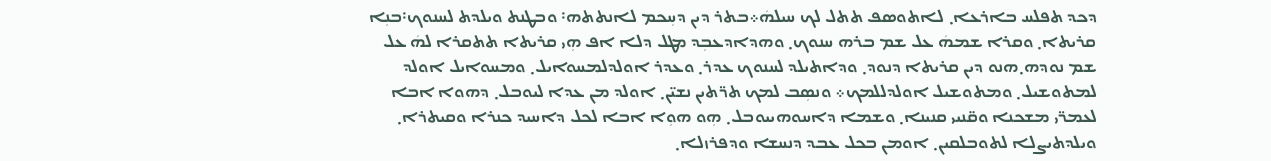ܕܟܕ ܬܦܠܚ ܒܐܪܥܐ܂ ܠܐܬܘܣܦ ܬܬܠ ܠܟ ܚܝܠܗܿ܀ܒܬܪ ܕܝܢ ܕܚܼܟܡ ܠܐܢܬܬܗ܃ ܘܒܛܢܬ ܘܝܠܕܬ ܠܚܢܘܟ܃ܒܢܼܐ ܩܪܝܬܐ܂ ܘܩܪܐ ܫܡܗܿ ܥܠ ܫܡ ܒܪܗ ܚܢܘܟ܂ ܘܗܕܐܕܥܒܼܕ ܡܛܠ ܕܠܐ ܐܦ ܗܼܝ ܩܪܝܬܐ ܬܬܩܪܐ ܠܗܿ ܥܠ ܫܡ ܢܘܕܗ܂ܗܢܘ ܕܝܢ ܩܪܝܬܐ ܕܢܘܕ܂ ܘܕܐܬܝܠܕ ܠܚܢܘܟ ܥܕܪ܂ ܘܥܕܪ ܐܘܠܕܠܡܚܘܐܝܠ܂ ܘܡܚܘܐܝܠ ܐܘܠܕ ܠܡܬܘܫܝܠ܂ ܘܡܬܘܫܝܠ ܐܘܠܕܠܠܡܟ܀ ܘܢܣܼܒ ܠܡܟ ܬܪ̈ܬܝܢ ܢܫܝ̈ܢ܂ ܐܘܠܕ ܡܢ ܥܕܐ ܠܝܘܒܠ܂ ܕܗܘܐ ܐܒܐ ܠܥܡܪ̈ܝ ܡܫܟܢܐ ܘܩ̈ܢܝܝ ܩܢܝܢܐ܂ ܘܫܡܐ ܕܐܚܘܗܝܝܘܒܠ܂ ܗܼܘ ܗܘܼܐ ܐܒܐ ܠܟܠ ܕܐܚܝܕ ܟܢܪܐ ܘܩܝܬܪܐ܂ ܘܝܠܕܬܝܨܠܐ ܠܬܘܒܠܩܝܢ܂ ܐܘܡܢ ܒܟܠ ܥܒܕ ܕܢܚܫܐ ܘܕܦܪܙܠܐ܂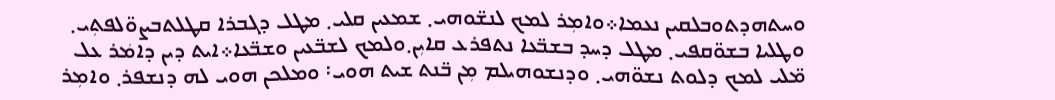ܘܚܬܗܕܬܘܒܠܩܝܢ ܢܥܡܐ܀ܘܐܡܼܪ ܠܡܟ ܠܢܫ̈ܘܗܝ܂ ܫܡܥܝܢ ܩܠܝ܂ ܡܛܠ ܕܓܒܪܐ ܩܛܠܬܒܨܘ̈ܠܦܬܼܝ܂ ܘܛܠܝܐ ܒܫܘ̈ܩܦܝ܂ ܡܛܠ ܕܚܕ ܒܫܒ̈ܥܐ ܢܬܦܪܥ ܩܐܝܼܢ܂ܘܠܡܟ ܠܫܒ̈ܥܝܢ ܘܫܒ̈ܥܐ܀ܐܝܬ ܕܝܢ ܕܐܡܿܪ ܥܠ ܡ̈ܠܝ ܠܡܟ ܕܠܘܬ ܢܫܘ̈ܗܝ܂ ܘܕܢܫܘܗܝܠܡ ܡܼܢ ܒ̈ܢܬ ܫܝܬ ܗܘܝ܃ ܘܡܠܟܢ ܗܘܝ ܠܗ ܕܢܫܦܪ܂ ܘܐܡܼܪ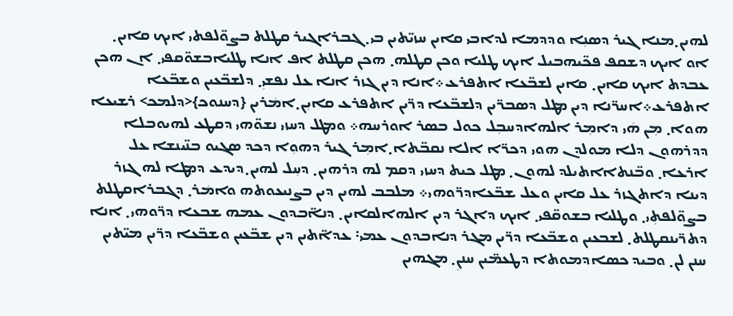ܠܗܝܢ܂ܡܢܐ ܓܝܪ ܕܣܢܼܐ ܘܕܕܡܐ ܠܕܐܒܝ ܩܐܝܢ ܚܙܝ̈ܬܝܢ ܒܝ܂ ܓܒܪܐܓܝܪ ܩܛܠܬ ܒܨܘ̈ܠܦܬܝ ܐܝܟ ܩܐܝܢ܂ ܐܘ ܐܝܟ ܕܫܩܦ ܦܟ̈ܝܗܒܝܠ ܐܝܟ ܛܠܝܐ ܘܟܢ ܩܛܠܗ܂ ܗܟܢ ܩܛܠܬ ܐܦ ܐܢܐ ܛܠܝܐܒܫܘ̈ܩܦܝ܂ ܐܢ ܗܟܢ ܥܒܕܬ ܐܝܟ ܩܐܝܢ܂ ܩܐܝܢ ܠܫܒ̈ܥܐ ܐܬܦܪܥ܀ܐܢܐ ܕܝܢ ܓܙܪ ܐܢܐ ܥܠ ܢܦܫܝܼ܂ ܕܠܫܒ̈ܥܝܢ ܘܫܒ̈ܥܐ ܐܬܦܪܥ܀ܐܚܪ̈ܢܐ ܕܝܢ ܡܛܠ ܕܣܒܪ̈ܝܢ ܕܠܫܒ̈ܥܐ ܕܪ̈ܝܢ ܐܬܦܪܥ ܩܐܝܼܢ܂ܐܡܿܪܝܢ ‍{ܕܚܢܘܟ‍}<ܕܠܡܟ‍> ܪܫܝܥܐ ܗܘܐ܂ ܡܼܢ ܗܿܝ ܕܐܡܼܪ ܐܠܗܐܕܚܒܼܠ ܟܘܠ ܒܣܪ ܐܘܪܚܗ܀ ܘܡܛܠ ܕܚܙܝ ܢܫܘ̈ܗܝ ܕܩܛܥ ܠܗܝܘܒܠܐ ܕܕܪܗܘܢ ܕܠܐ ܡܘܠܕܢ ܗܘܝ ܕܟܪ̈ܐ ܐܠܐ ܢܩܒ̈ܬܐ܂ܐܡܼܪ ܓܝܪ ܕܗܘܼܐ ܕܟܕ ܣܓܝܘ ܒܢ̈ܝܢܫܐ ܥܠ ܐܪܥܐ܂ ܘܒ̈ܢܬܐܐܬܝܠܕ ܠܗܘܢ܂ ܡܛܠ ܟܝܬ ܕܚܙܝ ܕܩܡ ܠܗ ܕܪܗܝܢ܂ ܕܚܼܠ ܠܗܝܢ܂ܕܝܕܥ ܕܡܼܛܐ ܠܗ ܓܙܪ ܕܝܢܐ ܕܐܬܓܙܪ ܥܠ ܩܐܝܢ ܘܥܠ ܫܒ̈ܥܐܕܪ̈ܘܗܝ܀ ܡܠܒܒ ܠܗܝܢ ܕܝܢ ܒܨܢܝܥܘܬܗ ܘܐܡܿܪ܂ ܕܓܒܪܐܩܛܠܬ ܒܨܘ̈ܠܦܬܼܝ܂ ܘܛܠܝܐ ܒܫܘܩ̈ܦܝ܂ ܐܝܟ ܕܐܓܪ ܕܝܢ ܐܠܗܐܠܩܐܝܢ܂ ܕܢܐ̈ܒܕܘܢ ܥܡܗ ܫܒܥܐ ܕܪ̈ܘܗܝ܂ ܐܢܐ ܕܬܪ̈ܝܢܩܛܠܬ܂ ܠܫܒܥܝܢ ܘܫܒ̈ܥܐ ܕܪ̈ܝܢ ܡܓܪ ܕܢܐܒܕܘܢ ܥܡܝ܃ ܥܕܐ̈ܬܝܢ ܕܝܢ ܫܒ̈ܥܝܢ ܘܫܒ̈ܥܐ ܕܪ̈ܝܢ ܡܝ̈ܬܝܢ ܚܢܢ ܠܢ܂ ܘܒܝܕ ܟܣܐܕܡܘܬܐ ܕܛܥܡ̈ܝܢ ܚܢܢܼ܂ ܡܓܗܝܢ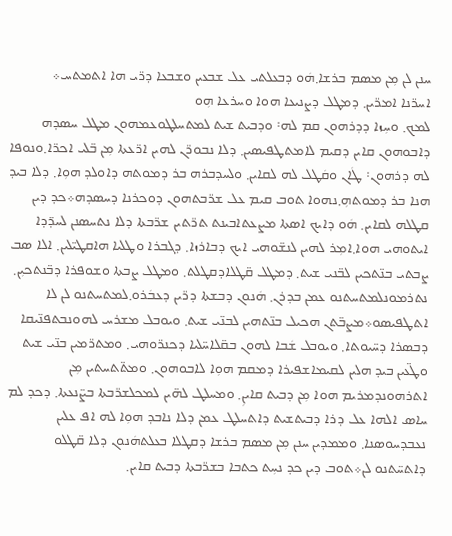ܚܢܢ ܠܢ ܡܼܢ ܡܣܡ ܒܪܫܐ܂ܗܿܘ ܕܒܥܠܬܝ ܥܠ ܫܒܥܝܢ ܘܫܒܥܐ ܕܪ̈ܝ ܗܐ ܐܬܡܬܚ܀
ܐܚܪ̈ܢܐ ܐܡܪ̈ܝܢ܂ ܕܡܛܠ ܕܨܢܝܥܐ ܗܘܐ ܘܚܪܥܐ ܗܼܘ
ܠܡܟ܂ ܘܚܼܙܐ ܕܕܪܗܘܢ ܩܡ ܠܗ܃ ܘܕܒܝܬ ܫܝܬ ܠܡܬܚܠܛܘܥܡܗܘܢ ܡܛܠ ܚܣܕܗ ܕܐܒܘܗܘܢ ܩܐܝܢ ܕܩܝܡ ܠܐܡܬܛܦܝܣܝܢ܂ ܕܠܐ ܢܒܘܪ̈ܢ ܠܗܝܢ ܐܪ̈ܥܬܐ ܡܼܢ ܒ̈ܠܝ ܐܟܪ̈ܐ܂ܘܢܘܦܐ ܠܗ ܕܪܗܘܢ܃ ܛܿܐܢ ܘܩܿܛܠ ܠܗ ܠܩܐܝܢ܂ ܘܠܚܕܒܪܗ ܒܪ ܕܡܘܬܗ ܕܐܘܠܕ ܗܘܼܐ܂ ܕܠܐ ܒܝܕ ܗܢܐ ܒܪ ܕܡܘܬܗܼ܂ܢܗܘܐ ܬܘܒ ܩܝܡ ܥܠ ܫܪ̈ܒܬܗܘܢ ܕܘܟܪܢܐ ܕܚܣܕܗ܀ܟܕ ܕܝܢ ܩܛܠܗ ܠܩܐܝܢ܂ ܗܿܘ ܕܐܝܟ ܐܣܬܐ ܡܨܥܬܐܒܝܢܬ ܬܪ̈ܬܝܢ ܫܪ̈ܒܬܐ ܕܠܐ ܢܬܚܣܢܢ ܠܚܕ̈ܕܐ ܐܝܬܘܗܝ ܗܘܐ܂ܐܡܼܪ ܠܗܝܢ ܠܢܫ̈ܘܗܝ ܐܝܟ ܕܒܐܪܙܐ܂ ܕܓܒܪܐ ܘܛܠܝܐ ܗܐܩܛܝ̈ܠܝܢ܂ ܐܠܐ ܣܒ ܨܒܬܝ ܒܢ̈ܬܟܝܢ ܠܒ̈ܢܝ ܫܝܬ܂ ܕܡܛܠ ܩ̈ܛܠܐܕܩܛܠܬ܂ ܘܡܛܠ ܨܒܬܐ ܘܫܘܦܪܐ ܕܒ̈ܢܬܟܝܼܢ܂ ܢܬܪܡܘܢܠܡܬܚܬܢܘ ܥܡܢ ܒܕܪܢ܂ ܗܿܢܘܢ ܕܒܫܬܐ ܕܪ̈ܝܢ ܕܥܒܿܪܘ܂ܠܡܬܚܬܢܘ ܠܢ ܠܐ ܐܬܛܦܝܣܘ܀ܡܨܒ̈ܬܢ ܗܟܝܠ ܒܢ̈ܬܗܝܢ ܠܒܢ̈ܝ ܫܝܬ܂ ܘܝܘܒܠ ܡܫܪܚ ܠܗܘܢܒܬܦܢ̈ܝܩܐ ܕܒܣܪܐ ܕܚ̈ܝܘܬܐ܂ ܘܝܘܒܠ ܫܿܒܐ ܠܗܘܢ ܒܩ̈ܠܐܚ̈ܠܝܐ ܕܟܢܪ̈ܘܗܝ܂ ܘܡܬܪ̈ܡܝܢ ܒܢ̈ܝ ܫܝܬ ܘܛ̈ܥܝܢ ܒܝܕ ܗܠܝܢ ܠܩܝܡܐܫܦܝܪܐ ܕܡܩܡ ܗܘܼܐ ܠܐܒܘܗܘܢ܂ ܘܡܬ̈ܬܚܬܝܢ ܡܼܢ ܐܬܪܗܘܢܕܡܪܝܡ ܗܘܐ ܡܼܢ ܕܒܝܬ ܩܐܝܢܼ܂ ܘܡܚܠܛ ܠܗ̈ܝܢ ܠܡܟܠܫܪ̈ܒܬܐ ܒܨ̈ܢܥܬܐ܂ ܕܟܕ ܠܡ ܚܐܣ ܐܠܗܐ ܥܠ ܕܪܐ ܕܒܝܬܫܝܬ ܕܐܬܚܠܛ ܥܡܢ ܕܠܐ ܢܐܒܕ ܗܘܼܐ ܠܗ ܐܦ ܥܠܝܢ ܢܥܒܕܚܘܣܢܐ܂ ܘܡܡܕܝܢ ܚܢܢ ܡܼܢ ܡܣܡ ܒܪܫܐ ܕܩܛܠܐ ܒܥܠܬܗܿܢܘܢ ܕܠܐ ܩ̈ܛܠܘ ܕܐܬܚ̈ܬܢܘ ܠܢ܀ܬܘܒ ܕܝܢ ܟܕ ܢܚܼܬ ܟܬܒܐ ܒܫܪ̈ܒܬܐ ܕܒܝܬ ܩܐܝܢ܂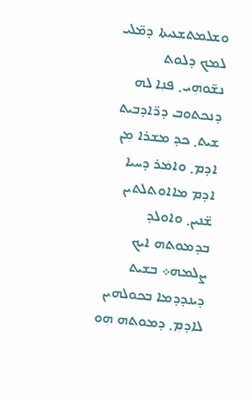ܘܫܠܡܬܫܥܝܬܐ ܕܡ̈ܠܝ ܠܡܟ ܕܠܘܬ ܢܫ̈ܘܗܼܝ܂ ܦܢܼܐ ܠܗ ܕܢܟܬܘܒ ܕܪ̈ܐܕܒܝܬ ܫܝܬ܂ ܟܕ ܡܫܪܐ ܡܼܢ ܐܕܡ܂ ܘܐܡܿܪ ܕܚܝܐ ܐܕܡ ܡܐܐܘܬܠܬܝܢ ܫ̈ܢܝܢ܂ ܘܐܘܠܕ ܒܕܡܘܬܗ ܐܝܟ ܨܠܡܗ܀ ܒܫܝܬ ܕܝܢܕܕܡܐ ܒܟܘܠܗܝܢ ܠܐܕܡܼ܂ ܕܡܘܬܗ ܗܼܘ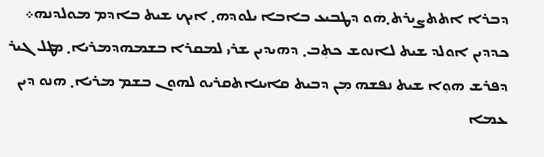ܕܒܪܐ ܐܬܬܨܝܪܬ܂ܗܿܘ ܕܛܒܝܥ ܒܐܒܐ ܝܠܘܕܗ܂ ܐܝܟ ܫܝܬ ܒܐܕܡ ܡܘܠܕܢܗ܀ ܟܕܕܝܢ ܐܘܠܕ ܫܝܬ ܠܐܢܘܫ ܟܬܼܒ܂ ܕܗܝܕܝܢ ܫܪܝ ܠܡܩܪܐ ܒܫܡܗܕܡܪܝܐ܂ ܡܛܠ ܓܝܪ ܕܦܪܫ ܗܘܼܐ ܫܝܬ ܢܦܫܗ ܡܼܢ ܕܒܝܬ ܩܐܝܢܐܬܩܪܝܘ ܠܗܘܢ ܒܫܡ ܡܪܝܐ܂ ܗܢܘ ܕܝܢ ܥܡܐ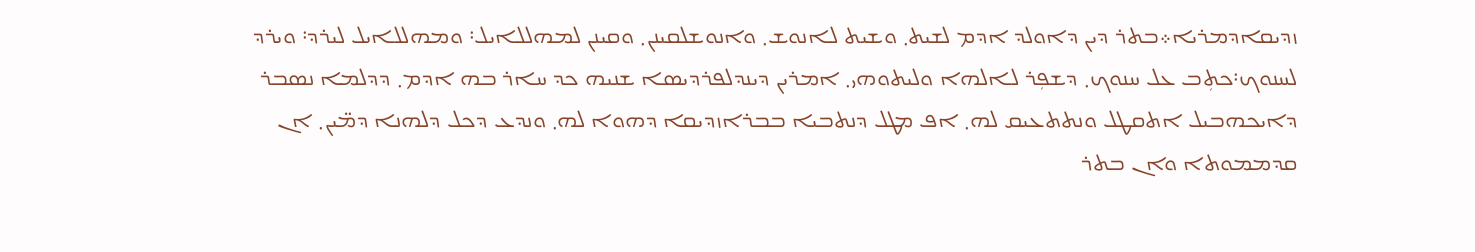ܙܕܝܩܐܕܡܪܝܐ܀ܒܬܪ ܕܝܢ ܕܐܘܠܕ ܐܕܡ ܠܫܝܬ܂ ܘܫܝܬ ܠܐܢܘܫ܂ ܘܐܢܘܫܠܩܝܢܢ܂ ܘܩܝܢܢ ܠܡܗܠܠܐܝܠ܃ ܘܡܗܠܠܐܝܠ ܠܝܪܕ܃ ܘܝܪܕ ܠܚܢܘܟ܃ܟܬܼܒ ܥܠ ܚܢܘܟ܂ ܕܫܦܼܪ ܠܐܠܗܐ ܘܠܝܬܘܗܝ܂ ܐܡܪܝܢ ܕܝܢܕܠܦܪܕܝܣܐ ܫܢܝܗ ܟܕ ܚܐܪ ܒܗ ܐܕܡ܂ ܕܕܠܡܐ ܢܣܒܪ ܕܐܝܟܗܒܝܠ ܐܬܩܛܠ ܘܢܬܬܥܝܩ ܠܗ܂ ܐܦ ܡܛܠ ܕܢܬܒܝܐ ܒܒܪܐܙܕܝܩܐ ܕܗܘܐ ܠܗ܂ ܘܢܕܥ ܕܟܠ ܕܠܗܢܐ ܕܡ̈ܝܢ܂ ܐܢ ܩܕܡܡܘܬܐ ܘܐܢ ܒܬܪ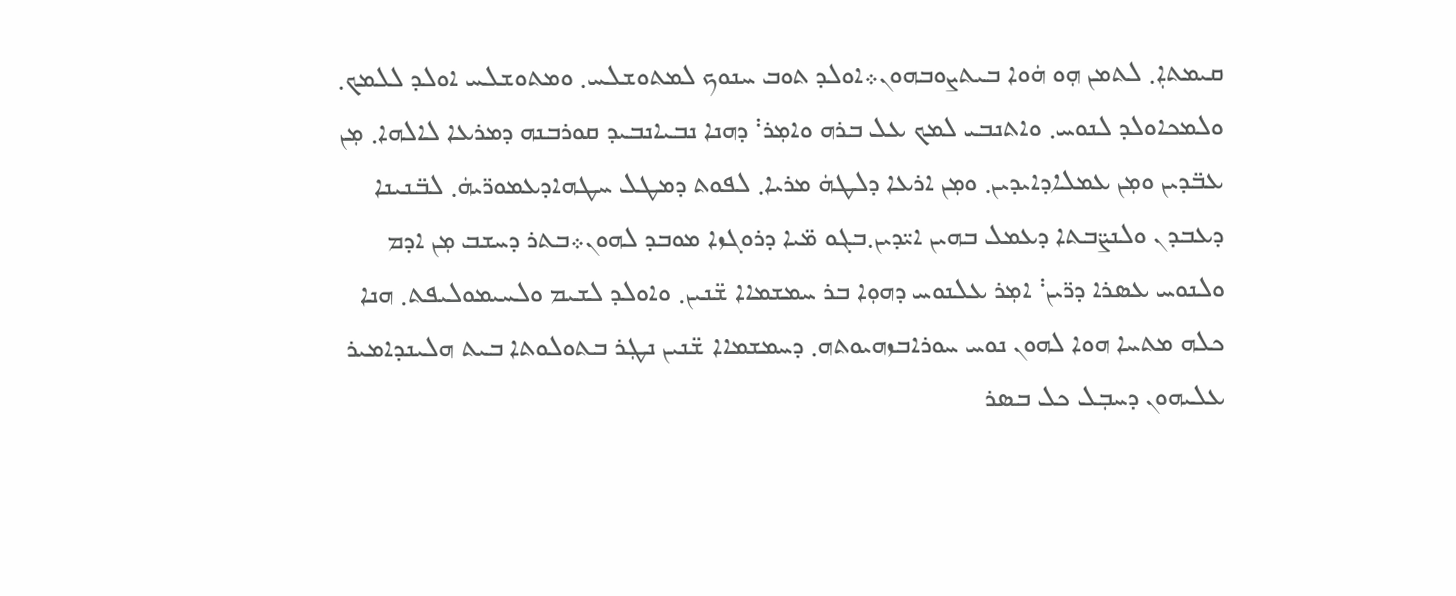ܩܝܡܬܐܼ܂ ܠܬܡܢ ܗܼܘ ܗܿܘܐ ܒܝܬܨܘܒܗܘܢ܀ܐܘܠܕ ܬܘܒ ܚܢܘܟ ܠܡܬܘܫܠܚ܂ ܘܡܬܘܫܠܚ ܐܘܠܕ ܠܠܡܟ܂ ܘܠܡܟܐܘܠܕ ܠܢܘܚ܂ ܘܐܬܢܒܝ ܠܡܟ ܥܠ ܒܪܗ ܘܐܡܼܪ܃ ܕܗܢܐ ܢܒܝܐܢܒܝܕ ܩܘܪܒܢܗ ܕܡܪܥܐ ܠܐܠܗܐ܂ ܡܼܢ ܥܒ̈ܕܝܢ ܘܡܼܢ ܥܡܠܐܕܐܝܕܝܢ܂ ܘܡܼܢ ܐܪܥܐ ܕܠܛܗܿ ܡܪܝܐ܂ ܠܦܘܬ ܕܡܛܠ ܚܛܗܐܕܥܡܘܪ̈ܝܗܿ܂ ܠܒ̈ܢܝܢܐ ܕܥܒܕܢ ܘܠܢܨ̈ܒܬܐ ܕܥܡܠ ܒܗܝܢ ܐܝ̈ܕܝܢ܂ܒܓܘ ܡ̈ܝܐ ܕܪܘܓܙܐ ܡܘܒܕ ܠܗܘܢ܀ܒܬܪ ܕܚܫܒ ܡܼܢ ܐܕܡ ܘܠܢܘܚ ܥܣܪܐ ܕܪ̈ܝܢ܃ ܐܡܼܪ ܥܠܢܘܚ ܕܗܘܼܐ ܒܪ ܚܡܫܡܐܐ ܫ̈ܢܝܢ܂ ܘܐܘܠܕ ܠܫܝܡ ܘܠܚܝܡܘܠܝܦܬ܂ ܗܢܐ ܟܠܗ ܡܬܚܐ ܗܘܐ ܠܗܘܢ ܢܘܚ ܚܘܪܐܒܙܗܝܘܬܗ܂ ܕܚܡܫܡܐܐ ܫ̈ܢܝܢ ܢܛܼܪ ܒܬܘܠܘܬܐ ܒܝܬ ܗܠܝܢܕܐܡܝܪ ܥܠܝܗܘܢ ܕܚܒܼܠ ܟܠ ܒܣܪ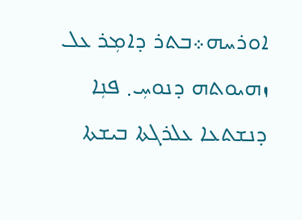ܐܘܪܚܗ܀ܒܬܪ ܕܐܡܼܪ ܥܠ ܙܗܝܘܬܗ ܕܢܘܚܼ܂ ܦܢܼܐ ܕܢܫܬܥܐ ܥܠܪܓܬܐ ܒܝܫܬܐ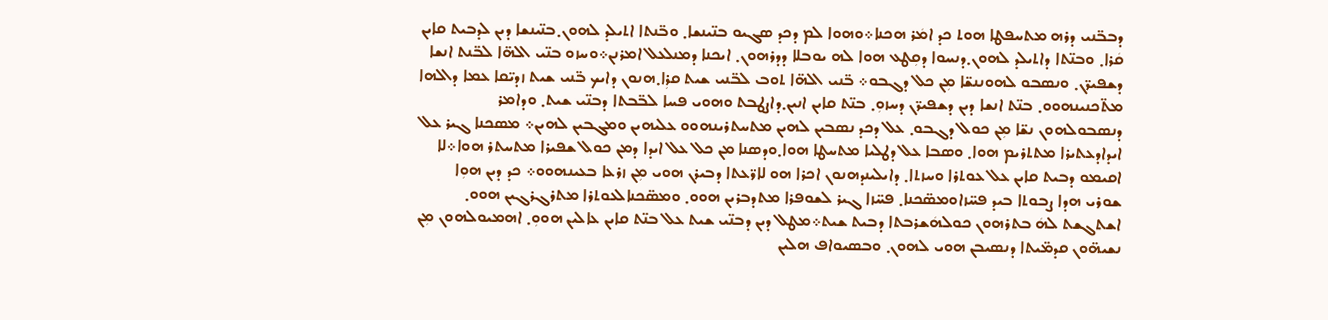ܕܒܒ̈ܢܝ ܕܪܗ ܡܬܚܦܛܐ ܗܘܬ ܟܕ ܐܡܿܪ ܗܟܢܐ܀ܘܗܘܐ ܠܡ ܕܟܕ ܣܓܝܘ ܒܢ̈ܝܢܫܐ܂ ܘܒ̈ܢܬܐ ܐܬܝܠܕ ܠܗܘܢ܂ܒܢ̈ܝܢܫܐ ܕܝܢ ܠܕܒܝܬ ܩܐܝܢ ܩܿܪܐ܂ ܘܒܢ̈ܬܐ ܕܐܬܝܠܕ ܠܗܘܢ܂ܕܢܚܘܐ ܕܩܼܛܥ ܗܘܐ ܠܗ ܝܘܒܠܐ ܕܕܪܗܘܢ܂ ܐܝܟܢܐ ܕܡܢܠܥܠ ܐܡܪܢܢ܀ܘܚܙܘ ܒܢ̈ܝ ܐܠܗ̈ܐ ܠܒ̈ܢܬ ܐܢܫܐ ܕܫܦܝܪ̈ܢ܂ ܘܢܣܒܘ ܠܗܘܢܢܫ̈ܐ ܡܼܢ ܟܠ ܕܓܒܘ܀ ܒ̈ܢܝ ܐܠܗ̈ܐ ܬܘܒ ܠܒ̈ܢܝ ܫܝܬ ܩܪܼܐ܂ܗܢܘܢ ܕܐܝܟ ܒ̈ܢܝ ܫܝܬ ܙܕܝ̈ܩܐ ܥܡܐ ܕܐܠܗܐ ܡܬ̈ܟܢܝܢܗܘܘ܂ ܒܢ̈ܬ ܐܢܫܐ ܕܝܢ ܕܫܦܝܪ̈ܢ ܕܚܙܘܼ܂ ܒܢ̈ܬ ܩܐܝܢ ܐܢܝܢ܂ܕܐܨܛܒܬ ܘܗܘܝ ܦܚܐ ܠܒ̈ܒܬܐ ܕܒܢ̈ܝ ܫܝܬ܂ ܘܕܐܡܪ ܕܢܣܒܘܠܗܘܢ ܢܫ̈ܐ ܡܼܢ ܟܘܠ ܕܓܒܘ܂ ܥܠ ܕܟܕ ܢܣܒܝܢ ܠܗܝܢ ܡܬܚܬܪܝܢܗܘܘ ܥܠܝܗܝܢ ܘܡܓܒܝܢ ܠܗܝܢ܀ ܡܣܟܢܐ ܓܝܪ ܥܠ ܐܝܕܐܕܥܬܝܪܐ ܡܬܬܪܝܡ ܗܘܐ܂ ܘܣܒܐ ܥܠ ܕܛܠܝܐ ܡܬܚܛܐ ܗܘܐ܂ܘܕܣܢܐ ܡܢ ܟܠ ܥܠ ܐܝܕܐ ܕܡܢ ܟܘܠ ܫܦܝܪܐ ܡܬܚܬܪ ܗܘܐ܀ܠܐ ܐܩܝܡܘ ܕܒܝܬ ܩܐܝܢ ܥܠ ܥܘܬܪܐ ܘܚܙܬܐ܂ ܕܐܝܠܝܢܕܗܢܘܢ ܐܟܪܐ ܗܘ ܠܐܪ̈ܥܬܐ ܕܒܝܪܢ ܗܘܝ ܡܼܢ ܙܪܥܐ ܒܥܝܢܗܘܘ܀ ܟܕ ܕܝܢ ܗܘܼܐ ܫܘܪܝ ܗܕܐ ܨܒܘܬܐ ܒܝܕ ܦܚ̈ܙܐܘܡܣ̈ܟܢܐ܂ ܦܚ̈ܙܐ ܓܝܪ ܠܫܘܦܪܐ ܡܬܕܒܪܝܢ ܗܘܘ܂ ܘܡܣ̈ܟܢܐܠܥܘܬܪܐ ܡܬܪܓܪܓܝܢ ܗܘܘ܂ ܐܫܬܓܫܬ ܠܗܿ ܒܬܪܗܘܢ ܟܘܠܗܿܫܪܒܬܐ ܕܒܝܬ ܫܝܬ܀ܡܛܠ ܕܝܢ ܕܒܢ̈ܝ ܫܝܬ ܥܠ ܒܢ̈ܬ ܩܐܝܢ ܥܐܠܝܢ ܗܘܘܼ܂ ܐܗܡܝܘܠܗܘܢ ܡܼܢ ܢܫܝܗ̈ܘܢ ܩܕܡ̈ܝܬܐ ܕܢܣܝܒܢ ܗܘܝ ܠܗܘܢ܂ ܘܒܣܝܘܐܦ ܗܠܝܢ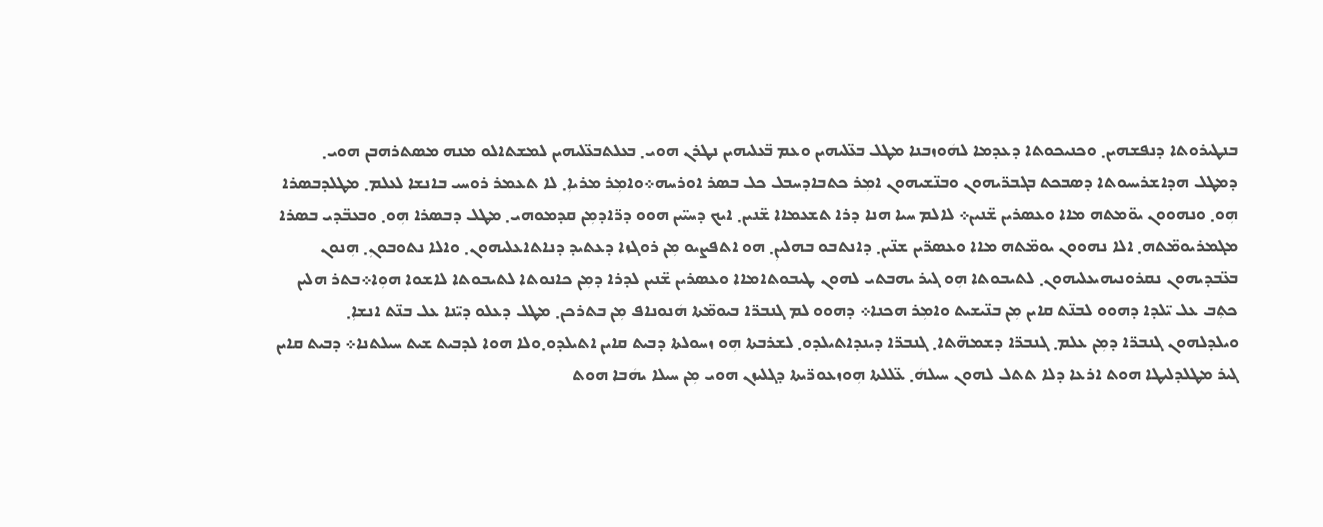ܒܢܛܝܪܘܬܐ ܕܢܦܫܗܝܢ܂ ܘܟܢܝܟܘܬܐ ܕܥܕܡܐ ܠܗܿܘܙܒܢܐ ܡܛܠ ܒܥ̈ܠܝܗܝܢ ܘܥܡ ܒ̈ܥܠܝܗܝܢ ܢܛܪܢ ܗܘܝ܂ ܒܥܠܬܒܥ̈ܠܝܗܝܢ ܠܡܫܬܐܠܘ ܡܢܗ ܡܣܬܪܗܒܢ ܗܘܝ܂ ܕܡܛܠ ܗܕܐܫܪܝܚܘܬܐ ܕܣܒܟܬ ܒܓܒܪ̈ܝܗܘܢ ܘܒܢ̈ܫܝܗܘܢ ܐܡܼܪ ܟܬܒܐܕܚܒܠ ܟܠ ܒܣܪ ܐܘܪܚܗ܀ܘܐܡܼܪ ܡܪܝܐܼ܂ ܠܐ ܬܥܡܪ ܪܘܚܝ ܒܐܢܫܐ ܠܥܠܡ܂ ܡܛܠܕܒܣܪܐ ܗܼܘ܂ ܘܢܗܘܘܢ ܝܘ̈ܡܬܗ ܡܐܐ ܘܥܣܪܝܢ ܫ̈ܢܝܢ܀ ܠܐܠܡ ܚܝܐ ܗܢܐ ܕܪܐ ܬܫܥܡܐܐ ܫ̈ܢܝܢ܂ ܐܝܟ ܕܚܝ̈ܝܢ ܗܘܘ ܕܪ̈ܐܕܡܼܢ ܩܕܡܘܗܝ܂ ܡܛܠ ܕܒܣܪܐ ܗܼܘ܂ ܘܒܥܒ̈ܕܝ ܒܣܪܐ ܡܓܡܪܝܘܡ̈ܬܗ܂ ܐܠܐ ܢܗܘܘܢ ܝܘܡ̈ܬܗ ܡܐܐ ܘܥܣܪ̈ܝܢ ܫܢ̈ܝܢ܂ ܕܐܢܬܒܘ ܒܗܠܝܢܼ܂ ܗܘ ܐܬܦܨܝܘ ܡܼܢ ܪܘܓܙܐ ܕܥܬܝܕ ܕܢܐܬܐܥܠܝܗܘܢ܂ ܘܐܠܐ ܢܬܘܒܘܢܼ܂ ܗܼܢܘܢ ܒܥ̈ܒܕܝܗܘܢ ܢܩܪܘܢܝܗܝܥܠܝܗܘܢ܂ ܠܬܝܒܘܬܐ ܗܼܘ ܓܝܪ ܝܗܒܬܝ ܠܗܘܢ ܛܝܒܘܬܐܡܐܐ ܘܥܣܪܝܢ ܫ̈ܢܝܢ ܠܕܪܐ ܕܡܼܢ ܟܐܢܘܬܐ ܠܬܝܒܘܬܐ ܠܐܫܘܐ ܗܘܼܐ܀ܒܬܪ ܗܠܝܢ ܟܬܼܒ ܥܠ ܝ̈ܠܕܐ ܕܗܘܘ ܠܒܢ̈ܬ ܩܐܝܢ ܡܼܢ ܒܢ̈ܝܫܝܬ ܘܐܡܼܪ ܗܟܢܐ܀ ܕܗܘܘ ܠܡ ܓܢܒܪ̈ܐ ܒܝܘܡ̈ܬܐ ܗܿܢܘܢܐܦ ܡܼܢ ܒܬܪܟܢ܂ ܡܛܠ ܕܥܠܘ ܕܝ̈ܢܐ ܥܠ ܒܢ̈ܬ ܐܢܫܐܼ܂ ܘܝܠܕܠܗܘܢ ܓܢܒܪ̈ܐ ܕܡܼܢ ܥܠܡ܂ ܓܢܒܪ̈ܐ ܕܫܡܗ̈ܬܐ܂ ܓܢܒܪ̈ܐ ܕܝܢܕܐܬܝܠܕܘ܂ ܠܫܪܒܬܐ ܗܼܘ ܙܚܘܠܬܐ ܕܒܝܬ ܩܐܝܢ ܐܬܝܠܕܘ܂ܘܠܐ ܗܘܐ ܠܕܒܝܬ ܫܝܬ ܚܝܠܬܢܐ܀ ܕܒܝܬ ܩܐܝܢ ܓܝܪ ܡܛܠܕܠܝܛܐ ܗܘܬ ܐܪܥܐ ܕܠܐ ܬܬܠ ܠܗܘܢ ܚܝܠܗܿ܂ ܥ̈ܠܠܬܐ ܗܼܘܙܥܘܪ̈ܝܬܐ ܕܓܠܝܙܢ ܗܘܝ ܡܼܢ ܚܝܠܐ ܝܗܿܒܐ ܗܘܬ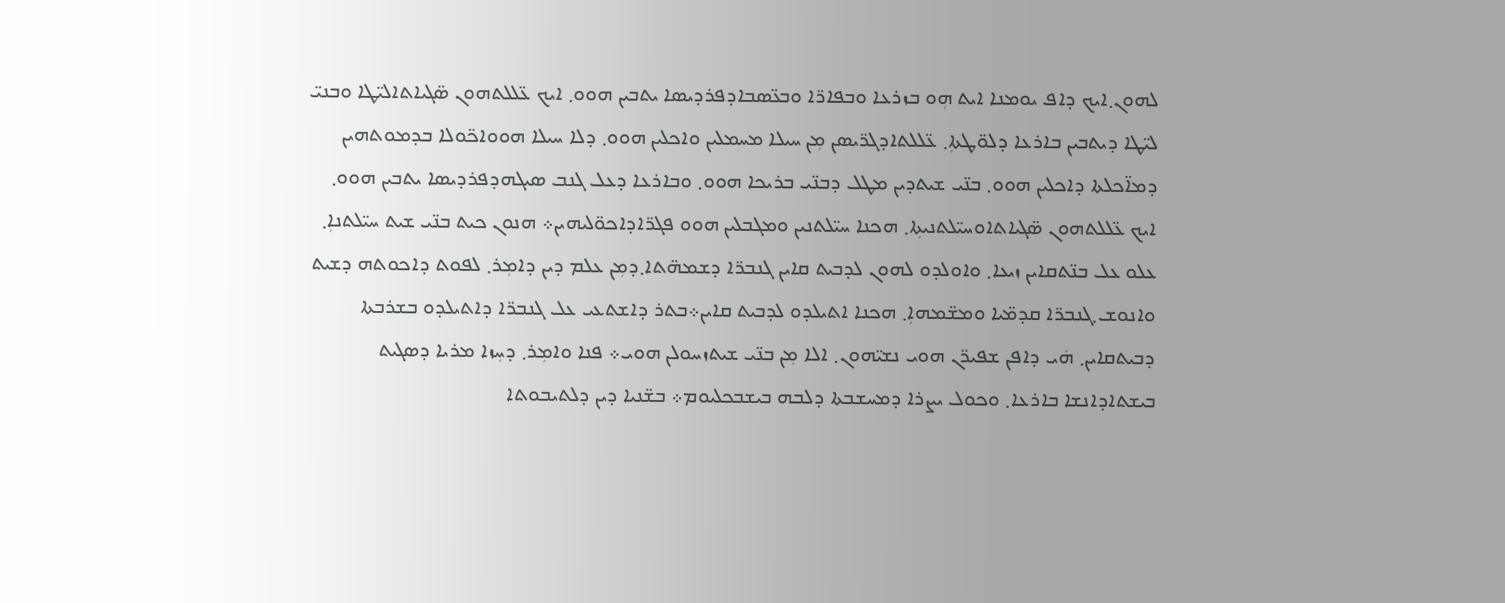ܠܗܘܢ܂ܐܝܟ ܕܐܦ ܝܘܡܢܐ ܐܝܬ ܗܼܘ ܒܙܪܥܐ ܘܒܦܐܪ̈ܐ ܘܒܥ̈ܣܒܐܕܦܪܕܝܣܐ ܝܬܒܝܢ ܗܘܘ܂ ܐܝܟ ܥ̈ܠܠܬܗܘܢ ܣ̈ܓܝܐܬܐܠܝ̈ܛܐ ܘܒܢܝ̈ ܠܝ̈ܛܐ ܕܝܬܒܝܢ ܒܐܪܥܐ ܕܠܘ̈ܛܬܐܼ܂ ܥ̈ܠܠܬܐܕܓܪ̈ܝܣܢ ܡܼܢ ܚܝܠܐ ܡܚܡܠܝܢ ܘܐܟܠܝܢ ܗܘܘ܂ ܕܠܐ ܚܝܠܐ ܗܘܘܐܟ̈ܘܠܐ ܒܕܡܘܬܗܝܢ ܕܡܐ̈ܟܠܬܐ ܕܐܟܠܝܢ ܗܘܘ܂ ܒܢ̈ܝ ܫܝܬܕܝܢ ܡܛܠ ܕܒܢ̈ܝ ܒܪܝܟܐ ܗܘܘ܂ ܘܒܐܪܥܐ ܕܥܠ ܓܢܒ ܣܝܓܗܕܦܪܕܝܣܐ ܝܬܒܝܢ ܗܘܘ܂ ܐܝܟ ܥ̈ܠܠܬܗܘܢ ܣ̈ܓܝܐܬܐܘܚܝ̈ܠܬܢܝܬܼܐ܂ ܗܟܢܐ ܚܝ̈ܠܬܢܝܢ ܘܡܓܒܠܝܢ ܗܘܘ ܦܓܪ̈ܐܕܐܟܘ̈ܠܝܗܝܢ܀ ܗܢܘܢ ܟܝܬ ܒܢ̈ܝ ܫܝܬ ܚܝ̈ܠܬܢܐܼ܂ ܥܠܘ ܥܠ ܒܢ̈ܬܩܐܝܢ ܙܝܥܐ܂ ܘܐܘܠܕܘ ܠܗܘܢ ܠܕܒܝܬ ܩܐܝܢ ܓܢܒܪ̈ܐ ܕܫܡܗ̈ܬܐ܂ܕܡܼܢ ܥܠܡ ܕܝܢ ܕܐܡܼܪ܂ ܠܦܘܬ ܕܐܟܘܬܗ ܕܫܝܬ ܘܐܢܘܫ܂ܓܢܒܪ̈ܐ ܩܕܡ̈ܝܐ ܘܡܫ̈ܡܗܐܼ܂ ܗܟܢܐ ܐܬܝܠܕܘ ܠܕܒܝܬ ܩܐܝܢ܀ܒܬܪ ܕܐܫܬܥܝ ܥܠ ܓܢܒܪ̈ܐ ܕܐܬܝܠܕܘ ܒܫܪܒܬܐ ܕܒܝܬܩܐܝܢ܂ ܗܿܝ ܕܐܦܢ ܫܦܝܪ̈ܢ ܗܘܝ ܢܫܝ̈ܗܘܢ܂ ܐܠܐ ܡܼܢ ܒܢ̈ܝ ܫܝܬܙܚܘܠܢ ܗܘܝ܀ ܦܢܐ ܘܐܡܼܪ܂ ܕܚܼܙܐ ܡܪܝܐ ܕܣܓܝܬ ܒܝܫܬܐܕܐܢܫܐ ܒܐܪܥܐ܂ ܘܟܘܠ ܝܨܪܐ ܕܡܚܫܒܬܐ ܕܠܒܗ ܒܝܫܒܟܠܝܘܡ܀ ܒܫ̈ܢܝܐ ܕܝܢ ܕܠܬܝܒܘܬܐ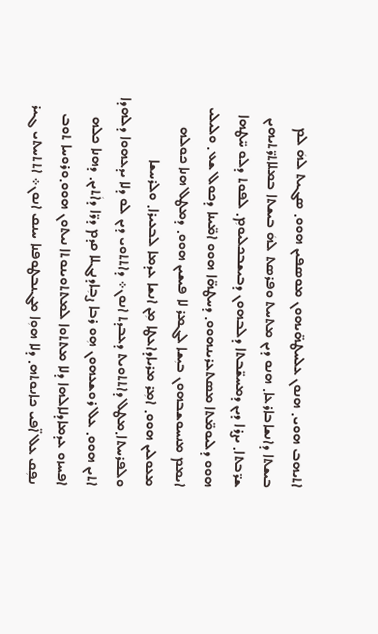ܐܬܝܗܒ ܗܘܝ܂ ܗܢܘܢ ܥܠܚܛܗ̈ܝܗܘܢ ܡܘܣܦܝܢ ܗܘܘ܂ ܣܓܝܬ ܠܗܿ ܠܡ ܒܝܫܬܐ ܕܐܢܫܐܒܐܪܥܐ܂ ܗܢܘ ܕܝܢ ܡܬܚܬ ܘܦܪܣܬ ܠܗܿ ܒܝܫܬܐ ܒܡܠܐܬܪ̈ܬܝܗܝܢ ܫܪ̈ܒܬܐ܂ ܝܨܪܐ ܕܝܢ ܕܡܚܫ̈ܒܬܐ ܕܠܒܗܘܢ ܕܒܝܫܒܟܠܝܘܡܼ܂ ܠܦܘܬ ܕܠܘ ܚ̈ܛܗܐ ܗܘܘ ܕܠܝܘܡ̈ܬܐ ܡܣܬܥܪܝܢܗܘܘ܂ ܕܚܛܗ̈ܐ ܗܘܘ ܐܡ̈ܝܢܐ ܕܟܘܠ ܫܥ܂ ܘܠܝܠܝ ܐܝܡܡ ܡܢܚܘܫܒܗܘܢ ܒܝܼܫܐ ܠܓܡܪ ܠܐ ܦܝܫܝܢ ܗܘܘ܂ ܕܡܛܠ ܗܢܐ ܟܘܠܗ ܡܥܘܠܝܢ ܗܘܘ܂ ܐܡܼܪ ܡܪܝܐܕܐܥܛܐ ܡܼܢ ܐܢܫܐ ܥܕܡܐ ܠܒܥܝܪܐ܂ ܘܠܪܚܫܐ ܘܠܦܪܚܬܐ܂ܡܛܠ ܕܐܬܬܘܝܬ ܕܥܒܕܬ ܐܢܘܢ܀ ܕܐܬܬܘܝ ܕܝܢ ܠܘ ܕܠܐ ܝܕܥܗܘܐ ܕܠܗܕܐ ܐܬܝܢ ܗܘܘ܂ ܥܠ ܪܘܫܥܗܘܢ ܗܼܘ ܪܒܐ ܨܒܼܐܕܢܓܠܐ ܩܕܡ ܕܪ̈ܐ ܕܐܿܬܝܢ܂ ܕܗܢܐ ܟܠܗ ܐܦܚܙܘ ܥܕܡܐܕܠܐܠܗܐ ܕܠܐ ܡܬܬܘܐ ܠܡܬܬܘܝܢܘܬܐ ܢܝܬܘܢ ܗܘܘ܂ܘܪܘܚܐ ܬܘܒ ܢܦܼܩ ܥܠ ܐ̈ܦܝ ܟܐܢܘܬܗ܂ ܕܠܐ ܗܘܼܐ ܡܓܢܒܛܘܦܢܐ ܚܢܩ ܐܢܘܢ܀ ܐܬܬܚܬܝ ܓܝܪ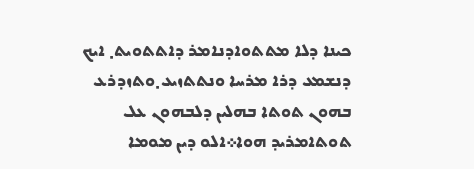ܟܝܢܐ ܕܠܐ ܡܬܬܘܐܕܢܐܡܪ ܕܐܬܬܘܝܬ܂ ܐܝܟ ܕܢܫܡܥ ܕܪܐ ܡܪܚܐ ܘܢܬܬܙܝܥ܂ܘܬܙܕܪܥ ܒܗܘܢ ܬܘܬܐ ܒܗܠܝܢ ܕܠܒܗܘܢ ܥܠ ܬܘܬܐܡܪܝܕ ܗܘܐ܀ܐܠܘ ܕܝܢ ܡܘܡܐ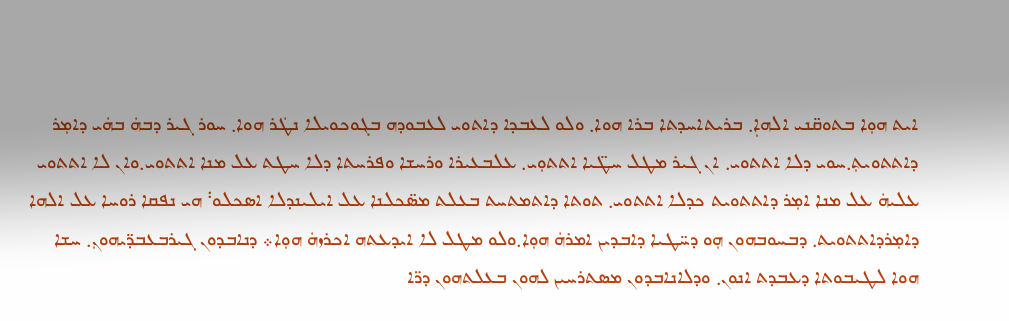ܐܝܬ ܗܘܼܐ ܒܬܘܩ̈ܢܝ ܐܠܗܐܼ܂ ܒܪܝܬܐܚܕܬܐ ܒܪܐ ܗܘܐ܂ ܘܠܘ ܠܥܒܕܐ ܕܐܬܘܝ ܠܥܒܘܕܗ ܒܓܘܟܘܝܠܐ ܢܛܿܪ ܗܘܐ܂ ܚܘܪ ܓܝܪ ܕܒܗܿ ܒܗܿܝ ܕܐܡܼܪ ܕܐܬܬܘܝܬܼ܂ܚܘܝ ܕܠܐ ܐܬܬܘܝ܂ ܐܢ ܓܝܪ ܡܛܠ ܚܛ̈ܝܐ ܐܬܬܘܼܝ܂ ܥܠܒܥܝܪܐ ܘܪܚܫܐ ܘܦܪܚܬܐ ܕܠܐ ܚܛܬ ܥܠ ܡܢܐ ܐܬܬܘܝ܂ܘܐܢ ܠܐ ܐܬܬܘܝ ܥܠܝܗܿ ܥܠ ܡܢܐ ܐܡܼܪ ܕܐܬܬܘܝܬ ܟܕܠܐ ܐܬܬܘܝ܂ ܬܘܬܐ ܕܐܬܡܬܚܬ ܒܥܠܬ ܡܣ̈ܟܠܢܐ ܥܠ ܐܝܠܝܢܕܠܐ ܐܣܟܠܘ܃ ܗܝ ܢܦܩܐ ܪܘܚܐ ܥܠ ܐܠܗܐ ܕܐܡܼܪܕܐܬܬܘܝܬ܂ ܕܒܚܘܒܗܘܢ ܗܼܘ ܕܚ̈ܛܝܐ ܕܐܒܕܝܢ ܐܡܪܗܿ ܗܘܼܐ܂ܘܠܘ ܡܛܠ ܠܐ ܐܝܕܥܬܗ ܐܟܪܙܗܿ ܗܘܼܐ܀ ܕܢܐܒܕܘܢ ܓܝܪܒܥܒܕ̈ܝܗܘܢܼ܂ ܚܫܐ ܗܘܐ ܠܛܝܒܘܬܐ ܕܥܒܕܬ ܐܢܘܢ܂ ܘܕܠܐܢܐܒܕܘܢ ܡܣܬܪܚܝܢ ܠܗܘܢ ܒܥܠܬܗܘܢ ܕܪ̈ܐ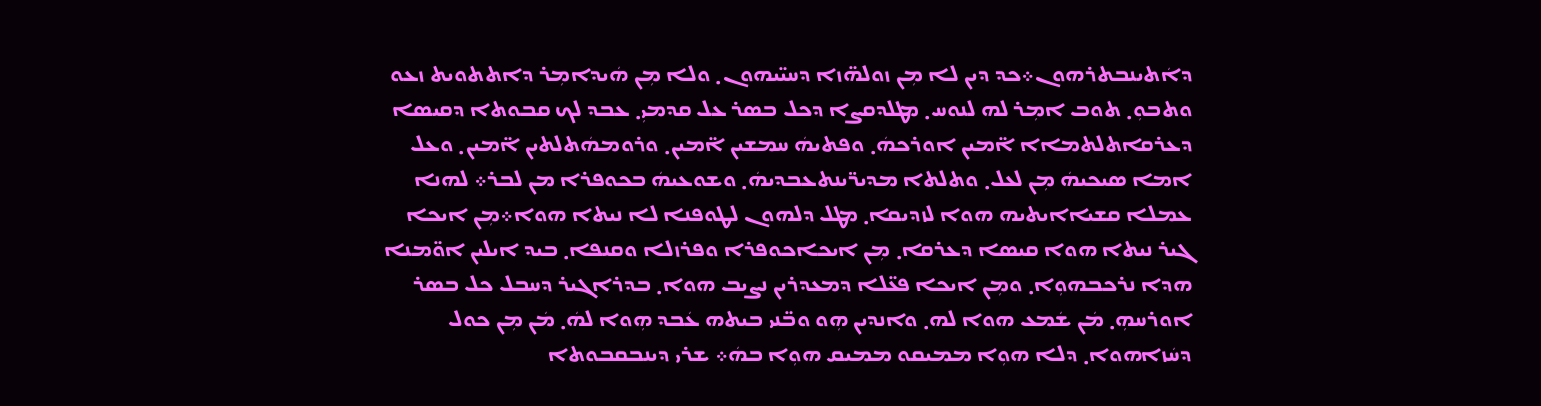ܕܐܿܬܝܢܒܬܪܗܘܢ܀ܟܕ ܕܝܢ ܠܐ ܡܼܢ ܙܘܠܗ̈ܙܐ ܕܚܝ̈ܝܗܘܢ܂ ܘܠܐ ܡܼܢ ܗܿܝܕܐܡܼܪ ܕܐܬܬܘܝܬ ܙܥܘ ܘܬܒܘܼ܂ ܬܘܒ ܐܡܼܪ ܠܗ ܠܢܘܚ܂ ܡܛܠܕܩܨܐ ܕܟܠ ܒܣܪ ܥܠ ܩܕܡܝܼ܂ ܥܒܕ ܠܟ ܩܒܘܬܐ ܕܩܝܣܐ ܕܥܪܩܐܬܠܬܡܐܐ ܐ̈ܡܝܢ ܐܘܪܟܗܿ܂ ܘܦܬܝܗܿ ܚܡܫܝܢ ܐ̈ܡܝܢ܂ ܘܪܘܡܗܿܬܠܬܝܢ ܐ̈ܡܝܢ܂ ܘܥܠ ܐܡܐ ܣܝܟܝܗܿ ܡܼܢ ܠܥܠ܂ ܘܬܠܬܐ ܡܕܝܪ̈ܝܢܬܥܒܕܝܗܿ܂ ܘܫܘܥܝܗܿ ܒܟܘܦܪܐ ܡܢ ܠܒܪ܀ ܠܗܢܐ ܥܡܠܐ ܩܫܝܐܐܝܬܝܗ ܗܘܐ ܠܙܕܝܩܐ܂ ܡܛܠ ܕܠܗܘܢ ܠܛܘܦܢܐ ܠܐ ܢܝܬܐ ܗܘܐ܀ܡܼܢ ܐܝܟܐ ܓܝܪ ܢܝܬܐ ܗܘܐ ܩܝܣܐ ܕܥܪܩܐ܂ ܡܼܢ ܐܝܟܐܟܘܦܪܐ ܘܦܪܙܠܐ ܘܩܢܦܐ܂ ܒܝܕ ܐܝܠܝܢ ܐܘ̈ܡܢܐ ܗܕܐ ܢܪܟܒܗܘܼܐ܂ ܘܡܼܢ ܐܝܟܐ ܦܥ̈ܠܐ ܕܡܥܕܪܝܢ ܢܨܝܒ ܗܘܐ܂ ܒܕܪܐܓܝܪ ܕܚܒܠ ܟܠ ܒܣܪ ܐܘܪܚܗܼ܂ ܡܿܢ ܫܿܡܥ ܗܘܐ ܠܗ܂ ܘܐܢܕܝܢ ܗܼܘ ܘܒ̈ܢܝ ܒܝܬܗ ܥܿܒܕ ܗܼܘܐ ܠܗܿ܂ ܡܿܢ ܡܼܢ ܟܘܠ ܕܚܿܙܐܗܘܐ܂ ܕܠܐ ܗܘܼܐ ܡܡܝܩܘ ܡܡܝܩ ܗܘܼܐ ܒܗܿ܀ ܫܪܝ ܕܝܢܒܩܒܘܬܐ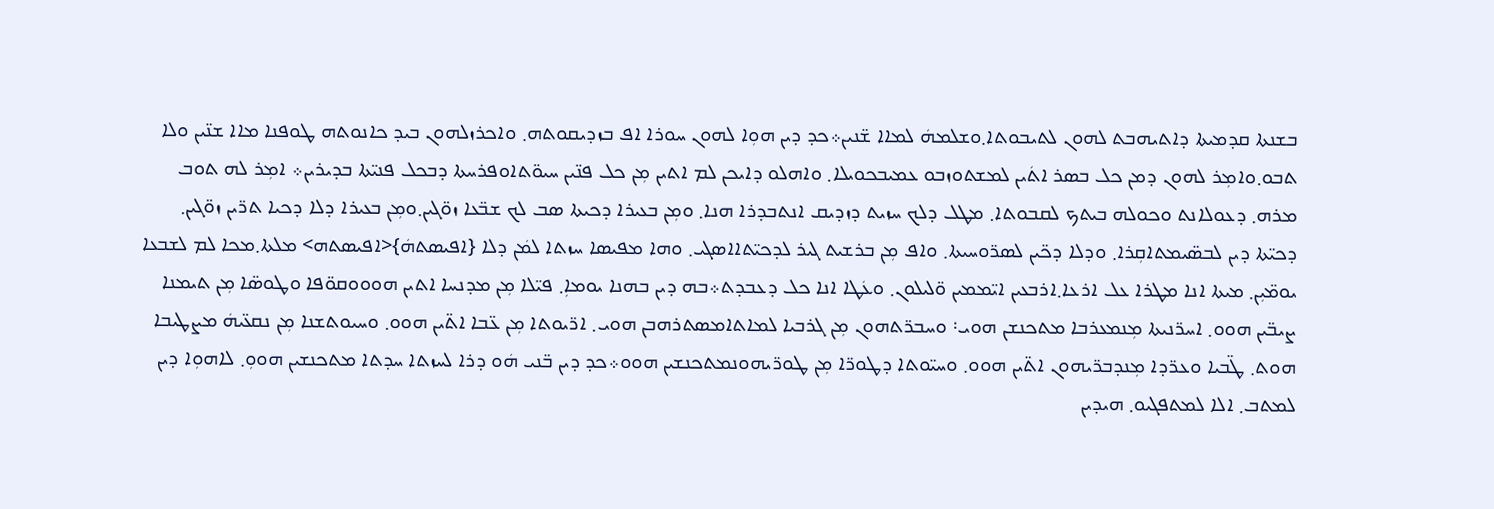ܒܫܢܬܐ ܩܕܡܝܬܐ ܕܐܬܝܗܒܬ ܠܗܘܢ ܠܬܝܒܘܬܐ܂ܘܫܠܡܗܿ ܠܡܐܐ ܫ̈ܢܝܢ܀ܟܕ ܕܝܢ ܗܘܼܐ ܠܗܘܢ ܚܘܪܐ ܐܦ ܒܙܕܝܩܘܬܗ܂ ܘܐܟܪܙܠܗܘܢ ܒܝܕ ܟܐܢܘܬܗ ܛܘܦܢܐ ܡܐܐ ܫܢ̈ܝܢ ܘܠܐ ܬܒܘ܂ܘܐܡܼܪ ܠܗܘܢ ܕܡܢ ܟܠ ܒܣܪ ܐܬܿܝܢ ܠܡܫܬܘܙܒܘ ܥܡܝܒܟܘܝܠܐ܂ ܘܐܗܠܘ ܕܐܝܟܢ ܠܡ ܐܬܝܢ ܡܼܢ ܟܠ ܦܢ̈ܝܢ ܚܝܘ̈ܬܐܘܦܪܚܬܐ ܕܒܟܠ ܦܢܝ̈ܬܐ ܒܕܝܪܝܢ܀ ܐܡܼܪ ܠܗ ܬܘܒ ܡܪܗ܂ ܕܥܘܠܐܢܬ ܘܟܘܠܗ ܒܝܬܟ ܠܩܒܘܬܐ܂ ܡܛܠ ܕܠܟ ܚܙܝܬ ܕܙܕܝܩ ܐܢܬܒܕܪܐ ܗܢܐ܂ ܘܡܼܢ ܒܥܝܪܐ ܕܟܝܬܐ ܣܒ ܠܟ ܫܒ̈ܥܐ ܙܘ̈ܓܝܢ܂ܘܡܼܢ ܒܥܝܪܐ ܕܠܐ ܕܟܝܐ ܬܪ̈ܝܢ ܙܘ̈ܓܝܢ܂ ܕܟܝ̈ܬܐ ܕܝܢ ܠܒܣ̈ܝܡܬܐܩܼܪܐ܂ ܘܕܠܐ ܕܟ̈ܝܢ ܠܣܪ̈ܘܚܝܬܐ܂ ܘܐܦ ܡܼܢ ܒܪܫܝܬ ܓܝܪ ܠܕܟܝ̈ܬܐܐܣܓܝ܂ ܘܗܐ ܡܦܝܣܐ ܚܙܬܐ ܠܡܿܢ ܕܠܐ ‍{ܐܦܝܣܬܗܿ‍}<ܐܦܝܣܬܗ‍> ܡܠܬܐ܂ܡܟܐ ܠܡ ܠܫܒܥܐ ܝܘܡ̈ܝܼܢ܂ ܡܝܬܐ ܐܢܐ ܡܛܪܐ ܥܠ ܐܪܥܐ܂ܐܪܒܥܝܢ ܐܝ̈ܡܡܝܢ ܘ̈ܠܝܠܘܢ܂ ܘܥܿܛܐ ܐܢܐ ܟܠ ܕܥܒܕܬ܀ܒܗ ܕܝܢ ܒܗܢܐ ܝܘܡܐܼ܂ ܦܝ̈ܠܐ ܡܼܢ ܡܕܢܚܐ ܐܬܝܢ ܗܘܘܘܩܘ̈ܦܐ ܘܛܘܣ̈ܐ ܡܼܢ ܬܝܡܢܐ ܨܝܒ̈ܝܢ ܗܘܘ܂ ܐܚܪ̈ܢܝܬܐ ܡܼܢܡܥܪܒܐ ܡܬܟܢܫܢ ܗܘܝ܃ ܘܚܒܪ̈ܬܗܘܢ ܡܼܢ ܓܪܒܝܐ ܠܡܐܬܐܡܣܬܪܗܒܢ ܗܘܝ܂ ܐܪ̈ܝܘܬܐ ܡܼܢ ܥ̈ܒܐ ܐܬ̈ܝܢ ܗܘܘ܂ ܘܚܝܘܬܫܢܐ ܡܼܢ ܢܩܥ̈ܝܗܿ ܡܨܛܝܒܐ ܗܘܬ܂ ܛ̈ܒܝܐ ܘܥܪ̈ܕܐ ܡܼܢܕܒܪ̈ܝܗܘܢ ܐܬ̈ܝܢ ܗܘܘ܂ ܘܚܝ̈ܘܬܐ ܕܛܘܪ̈ܐ ܡܼܢ ܛܘܪ̈ܝܗܘܢܡܬܟܢܫܝܢ ܗܘܘ܀ܟܕ ܕܝܢ ܒ̈ܢܝ ܗܿܘ ܕܪܐ ܠܚܙܬܐ ܚܕܬܐ ܡܬܟܢܫܝܢ ܗܘܘܼ܂ ܠܐܗܘܼܐ ܕܝܢ ܠܡܬܒ܂ ܐܠܐ ܠܡܬܦܓܝܘ܂ ܗܝܕܝܢ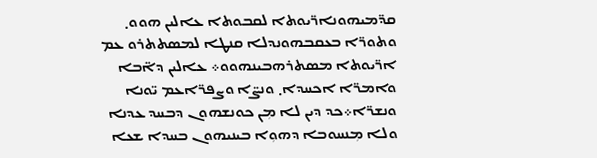ܩܕ̈ܡܝܗܘܢܐܪ̈ܝܘܬܐ ܠܩܒܘܬܐ ܥܐܠܝܢ ܗܘܘ܂ ܘܬܘܪ̈ܐ ܒܥܩܒܗܘܢܕܠܐ ܩܢܛܐ ܠܡܣܬܬܪܘ ܥܡ ܐܪ̈ܝܘܬܐ ܡܣܬܪܗܒܝܢܗܘܘ܀ ܥܐܠܝܢ ܕܐ̈ܒܐ ܘܐܡܪ̈ܐ ܐܟܚܕܐ܂ ܘܢܨ̈ܐ ܘܨܦܪ̈ܐܥܡ ܝ̈ܘܢܐ ܘܢܫܪ̈ܐ܀ܟܕ ܕܝܢ ܠܐ ܡܼܢ ܟܘܢܫܗܘܢ ܕܒܚܕ ܥܕܢܐ ܘܠܐ ܡܼܢܚܘܒܐ ܕܗܘܼܐ ܒܝܢܝܗܘܢ ܒܚܕܐ ܫܥܐ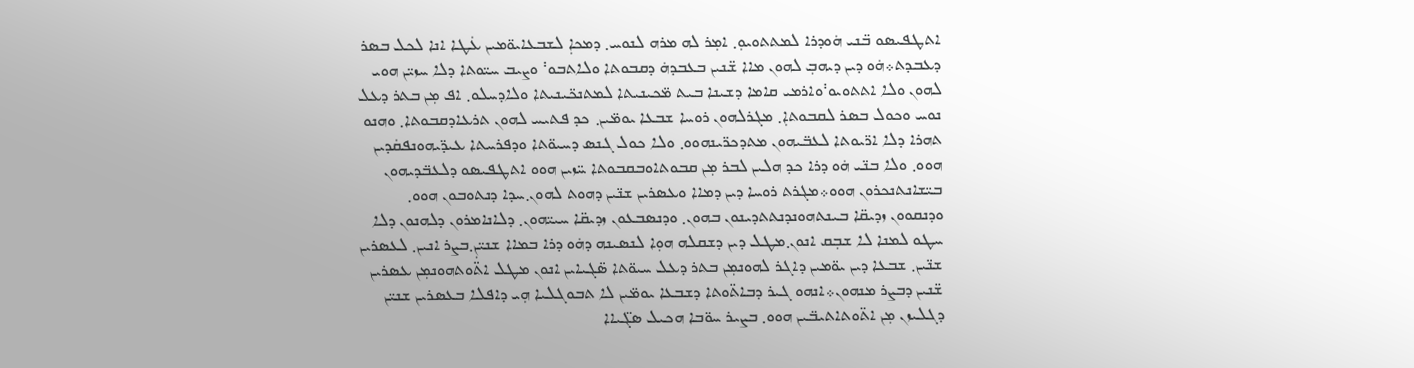ܐܬܛܦܝܣܘ ܒ̈ܢܝ ܗܿܘܕܪܐ ܠܡܬܬܘܝܘܼ܂ ܐܡܼܪ ܠܗ ܡܪܗ ܠܢܘܚ܂ ܕܡܟܐܼ ܠܫܒܥܐܝܘ̈ܡܝܢ ܥܿܛܐ ܐܢܐ ܠܟܠ ܒܣܪ ܕܥܒܕܬ܀ܗܿܘ ܕܝܢ ܕܝܗܒܼ ܠܗܘܢ ܡܐܐ ܫ̈ܢܝܢ ܒܥܒܕܗܿ ܕܩܒܘܬܐ ܘܠܐܬܒܘ܃ ܘܨܝܒ ܚܝ̈ܘܬܐ ܕܠܐ ܚܙܝ̈ܢ ܗܘܝ ܠܗܘܢ ܘܠܐ ܐܬܬܘܝܘ܃ܘܐܪܡܝ ܩܐܡܐ ܕܫܝܢܐ ܒܝܬ ܡ̈ܟܝܢܝܬܐ ܠܡܬܢܟ̈ܝܢܝܬܐ ܘܠܐܕܚܠܘ܂ ܐܦ ܡܼܢ ܒܬܪ ܕܥܠ ܢܘܚ ܘܟܘܠ ܒܣܪ ܠܩܒܘܬܐܼ܂ ܡܓܪܠܗܘܢ ܪܘܚܐ ܫܒܥܐ ܝܘܡ̈ܝܢ܂ ܟܕ ܦܬܝܚ ܠܗܘܢ ܬܪܥܐܕܩܒܘܬܐ܂ ܘܗܢܘ ܬܗܪܐ ܕܠܐ ܐܪ̈ܝܘܬܐ ܠܥܒ̈ܝܗܘܢ ܡܬܕܟܪ̈ܝܢܗܘܘ܂ ܘܠܐ ܟܘܠ ܓܢܣ ܕܚܝܘ̈ܬܐ ܘܕܦܪܚܬܐ ܥܝܕ̈ܝܗܘܢܦܩܿܕܝܢ ܗܘܘ܂ ܘܠܐ ܒܢ̈ܝ ܗܿܘ ܕܪܐ ܟܕ ܗܠܝܢ ܠܒܪ ܡܼܢ ܩܒܘܬܐܘܒܩܒܘܬܐ ܚ̈ܙܝܢ ܗܘܘ ܐܬܛܦܝܣܘ ܕܠܥܒ̈ܕܝܗܘܢ ܒܝ̈ܫܐܢܬܢܟܪܘܢ ܗܘܘ܀ܡܓܪܬ ܪܘܚܐ ܕܝܢ ܕܡܐܐ ܘܥܣܪܝܢ ܫܢ̈ܝܢ ܕܗܘܬ ܠܗܘܢ܂ܚܕܐ ܕܢܬܘܒܘܢ ܗܘܘ܂ ܘܕܢܩܘܘܢ ܙܕܝܩ̈ܐ ܒܝܢܬܗܘܢܕܢܬܬܕܝܢܘܢ ܒܗܘܢ܂ ܘܕܢܣܒܥܘܢ ܙܕܝܩ̈ܐ ܚܝܝ̈ܗܘܢ܂ ܕܠܐܢܐܡܪܘܢ ܕܠܗܢܘܢ ܕܠܐ ܚܛܘ ܠܡܢܐ ܠܐ ܫܒܼܩ ܐܢܘܢ܂ܡܛܠ ܕܝܢ ܕܫܩܠܗ ܗܘܼܐ ܠܢܣܝܢܗ ܕܗܿܘ ܕܪܐ ܒܡܐܐ ܫܢܝ̈ܢܼ܂ܒܨܪ ܐܢܝܢ܂ ܠܥܣܪܝܢ ܫܢ̈ܝܢ܂ ܫܒܥܐ ܕܝܢ ܝܘ̈ܡܝܢ ܕܐܓܪ ܠܗܘܢܡܼܢ ܒܬܪ ܕܥܠ ܚܝܘ̈ܬܐ ܣ̈ܓܝܐܝܢ ܐܢܘܢ ܡܛܠ ܐܬ̈ܘܬܗܘܢܡܼܢ ܥܣܪܝܢ ܫ̈ܢܝܢ ܕܒܨܪ ܡܢܗܘܢ܀ܐܢܗܘ ܓܝܪ ܕܒܐܬ̈ܘܬܐ ܕܫܒܥܐ ܝܘܡ̈ܝܢ ܠܐ ܬܒܘܓܠܝܐ ܗܼܝ ܕܐܦܠܐ ܒܥܣܪܝܢ ܫܢܝ̈ܢ ܕܓܠܝܙܢ ܡܼܢ ܐܬ̈ܘܬܐܬܝܒ̈ܝܢ ܗܘܘ܂ ܒܨܝܪ ܚܘ̈ܒܐ ܗܟܝܠ ܣܓ̈ܝܐܐ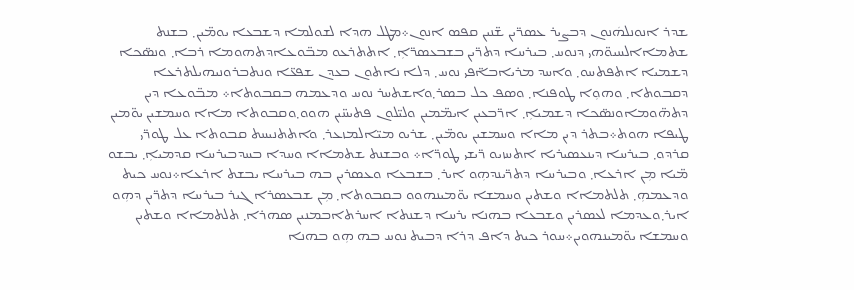ܫܕܪ ܐܢܘܢܠܗܿܢܘܢ ܕܒܨܝܪ ܥܣܪ̈ܝܢ ܫ̈ܢܝܢ ܩܦܣ ܐܢܘܢ܀ܡܛܠ ܗܕܐ ܠܫܘܠܡܐ ܕܫܒܥܐ ܝܘܡ̈ܝܢ܂ ܒܫܢܬ ܫܬܡܐܐܠܚܝܘ̈ܗܝ ܕܢܘܚ܂ ܒܝܪܚܐ ܕܬܪ̈ܝܢ ܒܫܒܥܣܪ̈ܐܼ܂ ܐܬܬܪܥܘ ܡܒ̈ܘܥܐܕܬܗܘܡܐ ܪܒܐ܂ ܘܢܣ̈ܟܐ ܕܫܡܝܐ ܐܬܦܬܚܘ܂ ܘܐܚܕ ܡܪܝܐܒܐ̈ܦܝ ܢܘܚ܂ ܕܠܐ ܢܐܬܘܢ ܒܥܕܢ ܫܦܥ̈ܐ ܘܢܬܒܪܘܢܝܗܝܠܬܪܥܐ ܕܩܒܘܬܐ܂ ܘܗܘܼܐ ܛܘܦܢܐ܂ ܘܣܦ ܟܠ ܒܣܪ܂ܘܐܫܬܚܪ ܢܘܚ ܘܕܥܡܗ ܒܩܒܘܬܐ܀ ܡܒ̈ܘܥܐ ܕܝܢ ܕܬܗ̈ܘܡܐܘܢܣ̈ܟܐ ܕܫܡܝܐܼ܂ ܐܪ̈ܒܥܝܢ ܐܝܡ̈ܡܝܢ ܘܠܝ̈ܠܘܢ ܦܬܝܚ̈ܝܢ ܗܘܘ܂ܘܩܒܘܬܐ ܡܐܐ ܘܚܡܫܝܢ ܝܘ̈ܡܝܢ ܛܝܦܐ ܗܘܬ܀ܒܬܪ ܕܝܢ ܡܐܐ ܘܚܡܫܝܢ ܝܘܡ̈ܝܢ܂ ܫܪܝܘ ܡܝ̈ܐܠܡܙܥܪ܂ ܘܐܬܬܢܝܚܬ ܩܒܘܬܐ ܥܠ ܛܘܪ̈ܝ ܩܪܕܘ܂ ܒܝܪܚܐ ܕܝܢܥܣܝܪܝܐ ܐܬܚܙܝܘ ܪ̈ܝܫܝ ܛܘܪ̈ܐ܀ ܘܒܫܢܬ ܫܬܡܐܐ ܘܚܕܐ ܒܚܕܒܝܪܚܐ ܩܕܡܝܐܼ܂ ܝܒܫܘ ܡ̈ܝܐ ܡܼܢ ܐܪܥܐ܂ ܘܒܝܪܚܐ ܕܬܪ̈ܝܢܕܗܼܘ ܐܝܪ܂ ܒܫܒܥܐ ܘܥܣܪܝܢ ܒܗ ܒܝܪܚܐ ܝܒܫܬ ܐܪܥܐ܀ܢܘܚ ܟܝܬ ܘܕܥܡܗܼ܂ ܬܠܬܡܐܐ ܘܫܬܝܢ ܘܚܡܫܐ ܝܘ̈ܡܝܢܗܘܘ ܒܩܒܘܬܐ܂ ܡܼܢ ܫܒܥܣܪܐ ܓܝܪ ܒܝܪܚܐ ܕܬܪ̈ܝܢ ܕܗܼܘ ܐܝܪ܂ܘܥܕܡܐ ܠܥܣܪܝܢ ܘܫܒܥܐ ܒܗܢܐ ܝܪܚܐ ܕܫܢܬܐ ܐܚܪܬܐܒܡܢܝܢ ܣܗܪܐ܂ ܬܠܬܡܐܐ ܘܫܬܝܢ ܘܚܡܫܐ ܝܘ̈ܡܝܢܗܘܝܢ܀ܚܘܪ ܟܝܬ ܕܐܦ ܕܪܐ ܕܒܝܬ ܢܘܚ ܒܗ ܗܼܘ ܒܗܢܐ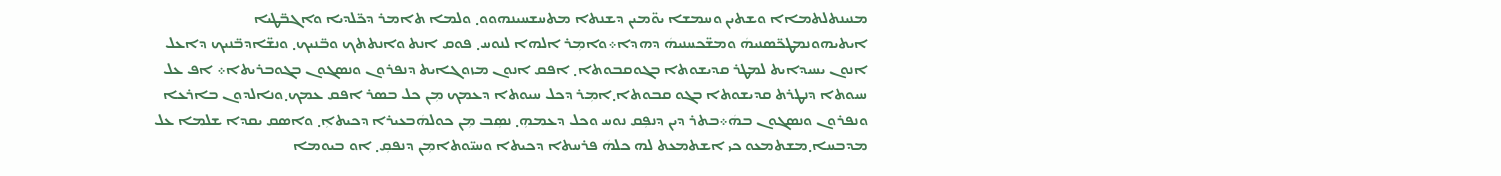ܡܢܝܢܬܠܬܡܐܐ ܘܫܬܝܢ ܘܚܡܫܐ ܝܘ̈ܡܝܢ ܕܫܢܬܐ ܡܬܚܫܚܝܢܗܘܘ܂ ܘܠܡܐ ܬܐܡܪ ܕܟ̈ܠܕܝܐ ܘܐܓܒ̈ܛܝܐ ܐܝܬܝܗܘܢܡܛܟ̈ܣܢܝܗܿ ܘܡܫ̈ܟܚܢܝܗܿ ܕܗܕܐ܀ܘܐܡܼܪ ܐܠܗܐ ܠܢܘܚ܂ ܦܘܩ ܐܢܬ ܘܐܢܬܬܟ ܘܒ̈ܢܝܟ܂ ܘܢܫ̈ܐܕܒ̈ܢܝܟ ܕܐܥܠ ܐܢܘܢ ܝܚܝܕܐܝܬ ܠܡܛܪ ܩܕܝܫܘܬܐ ܒܓܘܩܒܘܬܐ܂ ܐܦܩ ܐܢܘܢ ܡܙܘܓܐܝܬ ܕܢܦܪܘܢ ܘܢܣܓܘܢ ܒܓܘܒܪܝܬܐ܀ ܐܦ ܥܠ ܚܝܘܬܐ ܕܢܛܪܬ ܩܕܝܫܘܬܐ ܒܓܘ ܩܒܘܬܐ܂ܐܡܼܪ ܕܟܠ ܚܝܘܬܐ ܕܥܡܟ ܡܼܢ ܟܠ ܒܣܪ ܐܦܩ ܥܡܟ܂ܘܢܐܠܕܘܢ ܒܐܪܥܐ ܘܢܦܪܘܢ ܘܢܣܓܘܢ ܒܗܿ܀ܒܬܪ ܕܝܢ ܕܢܦܼܩ ܢܘܚ ܘܟܠ ܕܥܡܗܼ܂ ܢܣܼܒ ܡܼܢ ܟܘܠܗܿܒܥܝܪܐ ܕܟܝܬܐܼ܂ ܘܐܣܩ ܝܩܕܐ ܫܠܡܐ ܥܠ ܡܕܒܚܐ܂ܡܫܬܡܥܘ ܟܝ ܐܫܬܡܥܬ ܠܗ ܟܠܗܿ ܦܪܚܬܐ ܕܟܝܬܐ ܘܚܝ̈ܘܬܐܡܼܢ ܕܢܦܩܼ܂ ܐܘ ܒܝܘܡܐ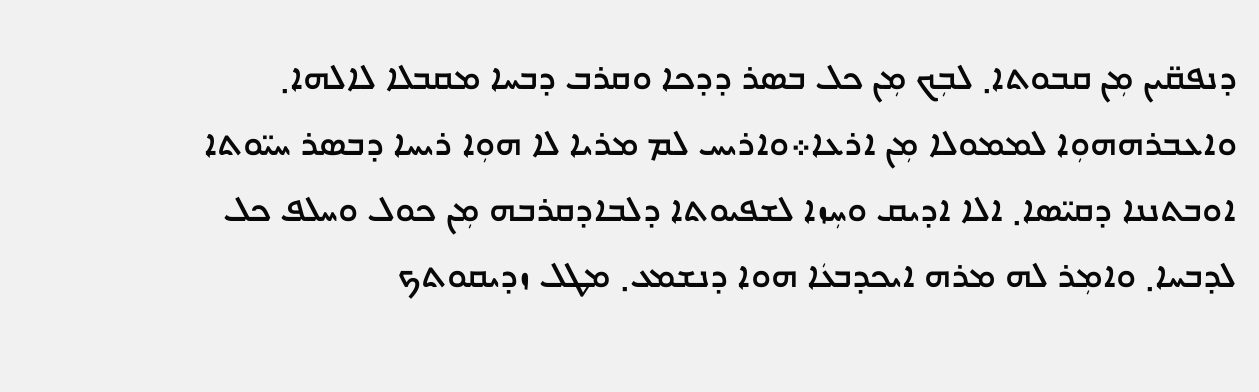ܕܢܦܩ̈ܝܢ ܡܼܢ ܩܒܘܬܐ܂ ܠܒܼܟ ܡܼܢ ܟܠ ܒܣܪ ܕܕܟܐ ܘܩܪܒ ܕܒܚܐ ܡܩܒܠܐ ܠܐܠܗܐ܂ ܘܐܥܒܪܗܗܘܼܐ ܠܡܡܘܠܐ ܡܼܢ ܐܪܥܐ܀ܘܐܪܝܚ ܠܡ ܡܪܝܐ ܠܐ ܗܘܼܐ ܪܝܚܐ ܕܒܣܪ ܚܝ̈ܘܬܐ ܐܘܒܬܢܢܐ ܕܩܝ̈ܣܐ܂ ܐܠܐ ܐܕܝܩ ܘܚܼܙܐ ܠܫܦܝܘܬܐ ܕܠܒܐܕܩܪܒܗ ܡܼܢ ܟܘܠ ܘܚܠܦ ܟܠ ܠܕܒܚܐ܂ ܘܐܡܼܪ ܠܗ ܡܪܗ ܐܝܟܕܒܥܿܐ ܗܘܐ ܕܢܫܡܥ܂ ܡܛܠ ܙܕܝܩܘܬܟ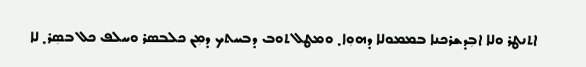ܐܬܢܛܪ ܘܠܐ ܐܒܼܕܫܪܟܢܐ ܒܡܡܘܠܐ ܕܗܘܼܐ܂ ܘܡܛܠ ܬܘܒ ܕܒܚܬܟ ܕܡܼܢ ܟܠܒܣܪ ܘܚܠܦ ܟܠ ܒܣܼܪ܂ ܠܐ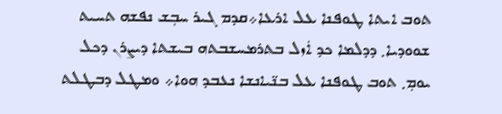ܬܘܒ ܐܝܬܐ ܛܘܦܢܐ ܥܠ ܐܪܥܐ܀ܩܕܡ ܓܝܪ ܚܒܼܫ ܢܦܫܗ ܬܚܝܬ ܫܘܘܕܝܐ܂ ܕܕܠܡܐ ܟܕ ܐܿܙܠ ܒܬܪܡܚܫܒܬܗ ܒܝܫܬܐ ܕܝܨܪܢ ܕܟܠ ܝܘܡܼ܂ ܬܘܒ ܛܘܦܢܐ ܥܠ ܒܢ̈ܝܐܢܫܐ ܢܥܒܕ ܗܘܐ܀ ܘܡܛܠ ܕܒܛܠܬ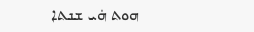ܗܘܬ ܗܿܝ ܫܢܬܐ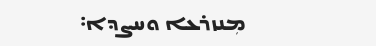ܡܼܢܙܪܥܐ ܘܚܨܕܐ܃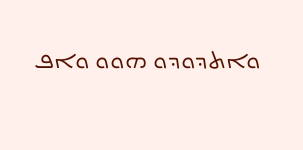ܘܐܬܕܘܕܘ ܗܘܘ ܘܐܦ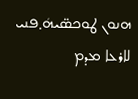ܗܢܘܢ ܛܘܟܣ̈ܝܗܿ܂ܦܢܝ ܠܐܪܥܐ ܡܕܡ